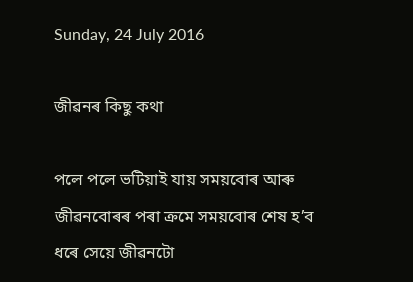Sunday, 24 July 2016

জীৱনৰ কিছু কথা

পলে পলে ভটিয়াই যায় সময়বোৰ আৰু
জীৱনবোৰৰ পৰা ক্ৰমে সময়বোৰ শেষ হ’ব
ধৰে সেয়ে জীৱনটো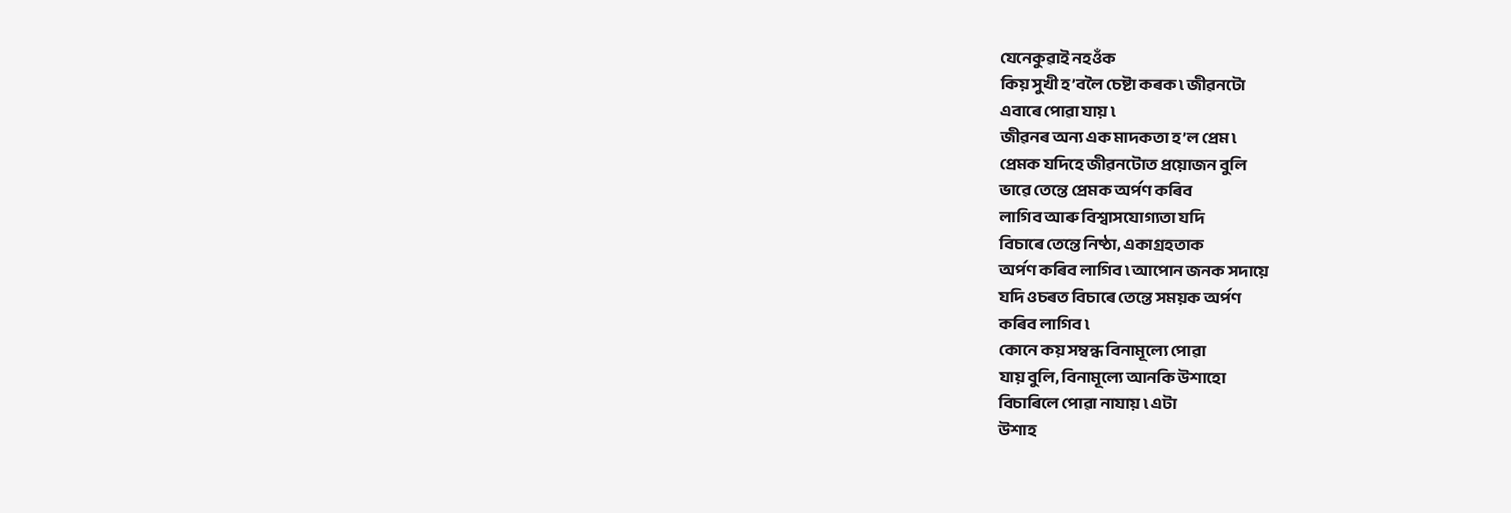যেনেকুৱাই নহওঁক
কিয় সুখী হ’বলৈ চেষ্টা কৰক ৷ জীৱনটো
এবাৰে পোৱা যায় ৷
জীৱনৰ অন্য এক মাদকতা হ’ল প্ৰেম ৷
প্ৰেমক যদিহে জীৱনটোত প্ৰয়োজন বুলি
ভাৱে তেন্তে প্ৰেমক অৰ্পণ কৰিব
লাগিব আৰু বিশ্বাসযোগ্যতা যদি
বিচাৰে তেন্তে নিষ্ঠা, একাগ্ৰহতাক
অৰ্পণ কৰিব লাগিব ৷ আপোন জনক সদায়ে
যদি ওচৰত বিচাৰে তেন্তে সময়ক অৰ্পণ
কৰিব লাগিব ৷
কোনে কয় সম্বন্ধ বিনামূল্যে পোৱা
যায় বুলি, বিনামূল্যে আনকি উশাহো
বিচাৰিলে পোৱা নাযায় ৷ এটা
উশাহ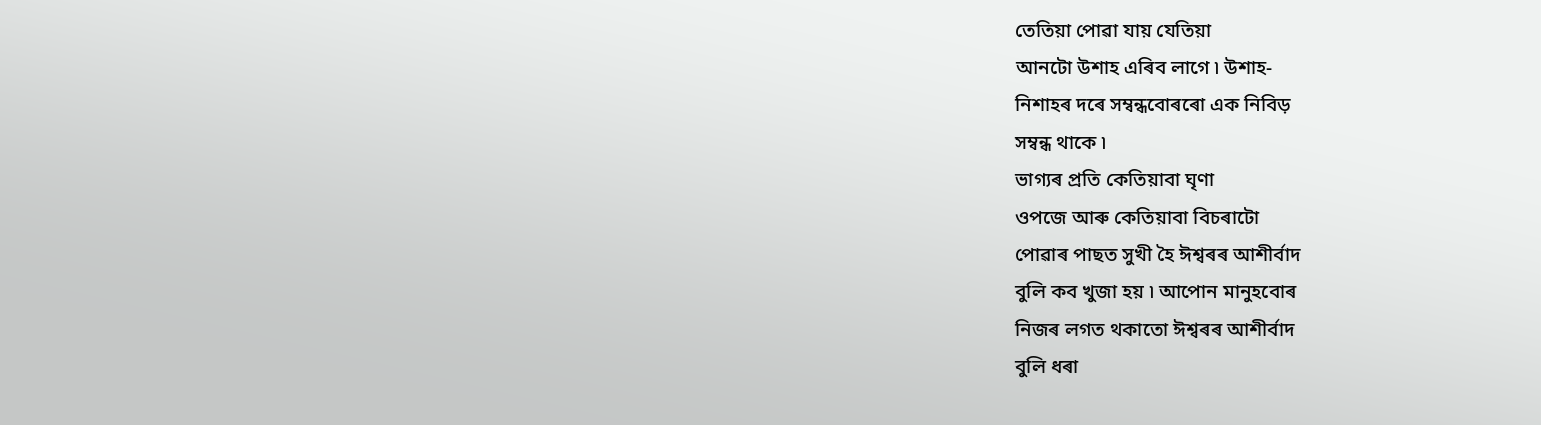তেতিয়া পোৱা যায় যেতিয়া
আনটো উশাহ এৰিব লাগে ৷ উশাহ-
নিশাহৰ দৰে সম্বন্ধবোৰৰো এক নিবিড়
সম্বন্ধ থাকে ৷
ভাগ্যৰ প্ৰতি কেতিয়াবা ঘৃণা
ওপজে আৰু কেতিয়াবা বিচৰাটো
পোৱাৰ পাছত সুখী হৈ ঈশ্বৰৰ আশীৰ্বাদ
বুলি কব খুজা হয় ৷ আপোন মানুহবোৰ
নিজৰ লগত থকাতো ঈশ্বৰৰ আশীৰ্বাদ
বুলি ধৰা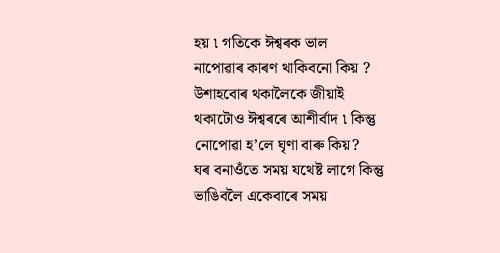হয় ৷ গতিকে ঈশ্বৰক ভাল
নাপোৱাৰ কাৰণ থাকিবনো কিয় ?
উশাহবোৰ থকালৈকে জীয়াই
থকাটোও ঈশ্বৰৰে আশীৰ্বাদ ৷ কিন্তু
নোপোৱা হ’লে ঘৃণা বাৰু কিয়?
ঘৰ বনাওঁতে সময় যথেষ্ট লাগে কিন্তু
ভাঙিবলৈ একেবাৰে সময়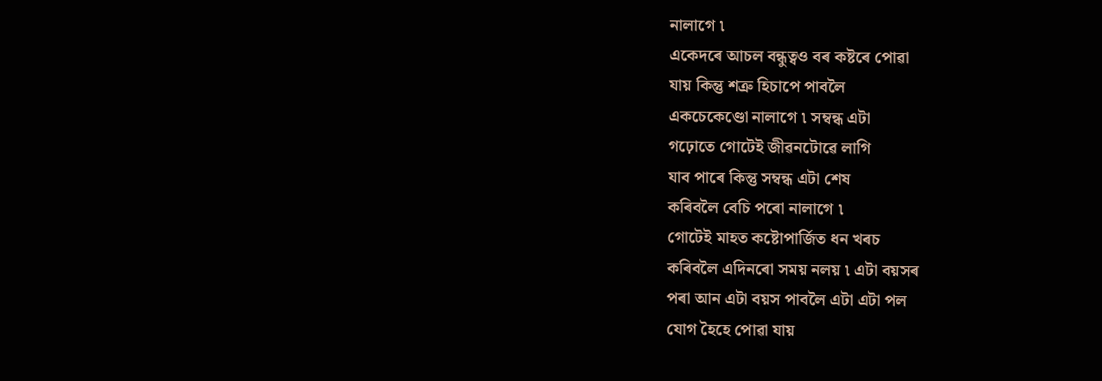নালাগে ৷
একেদৰে আচল বন্ধুত্বও বৰ কষ্টৰে পোৱা
যায় কিন্তু শত্ৰু হিচাপে পাবলৈ
একচেকেণ্ডো নালাগে ৷ সম্বন্ধ এটা
গঢ়োতে গোটেই জীৱনটোৱে লাগি
যাব পাৰে কিন্তু সম্বন্ধ এটা শেষ
কৰিবলৈ বেচি পৰো নালাগে ৷
গোটেই মাহত কষ্টোপাৰ্জিত ধন খৰচ
কৰিবলৈ এদিনৰো সময় নলয় ৷ এটা বয়সৰ
পৰা আন এটা বয়স পাবলৈ এটা এটা পল
যোগ হৈহে পোৱা যায়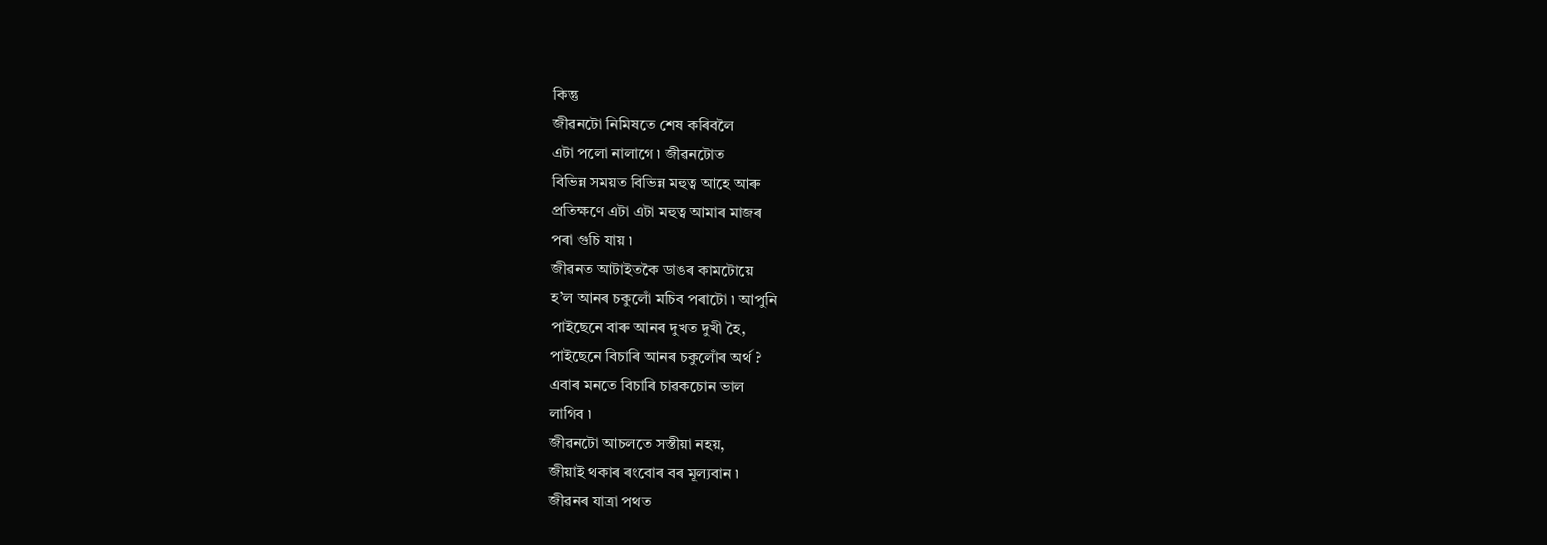কিন্তু
জীৱনটো নিমিষতে শেষ কৰিবলৈ
এটা পলো নালাগে ৷ জীৱনটোত
বিভিন্ন সময়ত বিভিন্ন মহুত্ব আহে আৰু
প্ৰতিক্ষণে এটা এটা মহুত্ব আমাৰ মাজৰ
পৰা গুচি যায় ৷
জীৱনত আটাইতকৈ ডাঙৰ কামটোয়ে
হ’ল আনৰ চকুলোঁ মচিব পৰাটো ৷ আপুনি
পাইছেনে বাৰু আনৰ দুখত দুখী হৈ,
পাইছেনে বিচাৰি আনৰ চকুলোঁৰ অৰ্থ ?
এবাৰ মনতে বিচাৰি চাৱকচোন ভাল
লাগিব ৷
জীৱনটো আচলতে সস্তীয়া নহয়,
জীয়াই থকাৰ ৰংবোৰ বৰ মূল্যবান ৷
জীৱনৰ যাত্ৰা পথত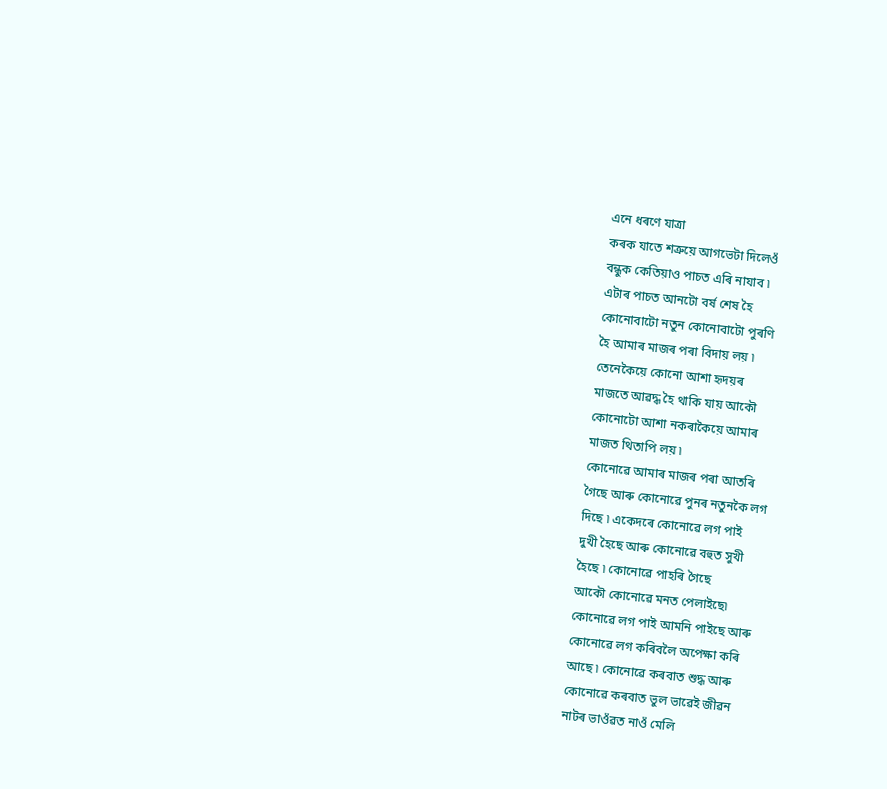এনে ধৰণে যাত্ৰা
কৰক যাতে শত্ৰুয়ে আগভেটা দিলেওঁ
বন্ধুক কেতিয়াও পাচত এৰি নাযাব ৷
এটাৰ পাচত আনটো বৰ্ষ শেষ হৈ
কোনোবাটো নতুন কোনোবাটো পুৰণি
হৈ আমাৰ মাজৰ পৰা বিদায় লয় ৷
তেনেকৈয়ে কোনো আশা হৃদয়ৰ
মাজতে আৱদ্ধ হৈ থাকি যায় আকৌ
কোনোটো আশা নকৰাকৈয়ে আমাৰ
মাজত থিতাপি লয় ৷
কোনোৱে আমাৰ মাজৰ পৰা আতৰি
গৈছে আৰু কোনোৱে পুনৰ নতুনকৈ লগ
দিছে ৷ একেদৰে কোনোৱে লগ পাই
দুখী হৈছে আৰু কোনোৱে বহুত সুখী
হৈছে ৷ কোনোৱে পাহৰি গৈছে
আকৌ কোনোৱে মনত পেলাইছে৷
কোনোৱে লগ পাই আমনি পাইছে আৰু
কোনোৱে লগ কৰিবলৈ অপেক্ষা কৰি
আছে ৷ কোনোৱে কৰবাত শুদ্ধ আৰু
কোনোৱে কৰবাত ভুল ভাৱেই জীৱন
নাটৰ ভাওঁৱত নাওঁ মেলি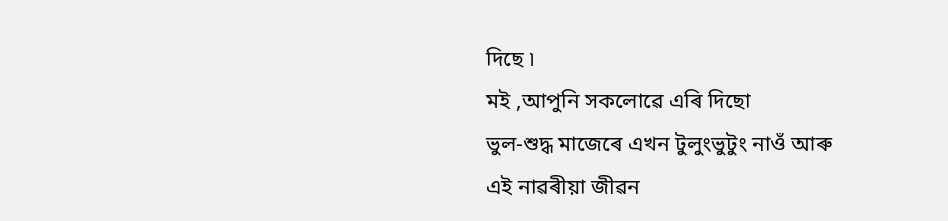দিছে ৷
মই ,আপুনি সকলোৱে এৰি দিছো
ভুল-শুদ্ধ মাজেৰে এখন টুলুংভুটুং নাওঁ আৰু
এই নাৱৰীয়া জীৱন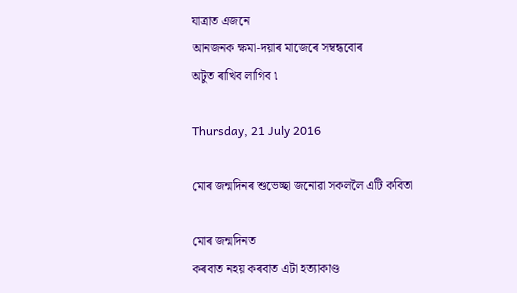যাত্ৰাত এজনে
আনজনক ক্ষমা-দয়াৰ মাজেৰে সম্বন্ধবোৰ
অটুত ৰাখিব লাগিব ৷

Thursday, 21 July 2016

মোৰ জন্মদিনৰ শুভেচ্ছা জনোৱা সকললৈ এটি কবিতা

মোৰ জন্মদিনত
কৰবাত নহয় কৰবাত এটা হত্যাকাণ্ড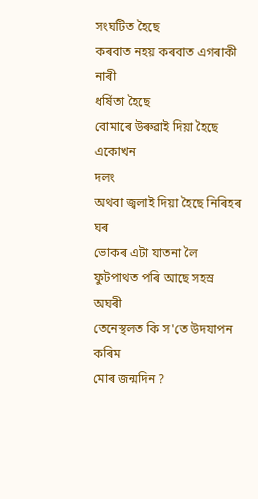সংঘটিত হৈছে
কৰবাত নহয় কৰবাত এগৰাকী নাৰী
ধৰ্ষিতা হৈছে
বোমাৰে উৰুৱাই দিয়া হৈছে একোখন
দলং
অথবা জ্বলাই দিয়া হৈছে নিৰিহৰ ঘৰ
ভোকৰ এটা যাতনা লৈ
ফুটপাথত পৰি আছে সহস্ৰ অঘৰী
তেনেস্থলত কি স'তে উদযাপন কৰিম
মোৰ জন্মদিন ?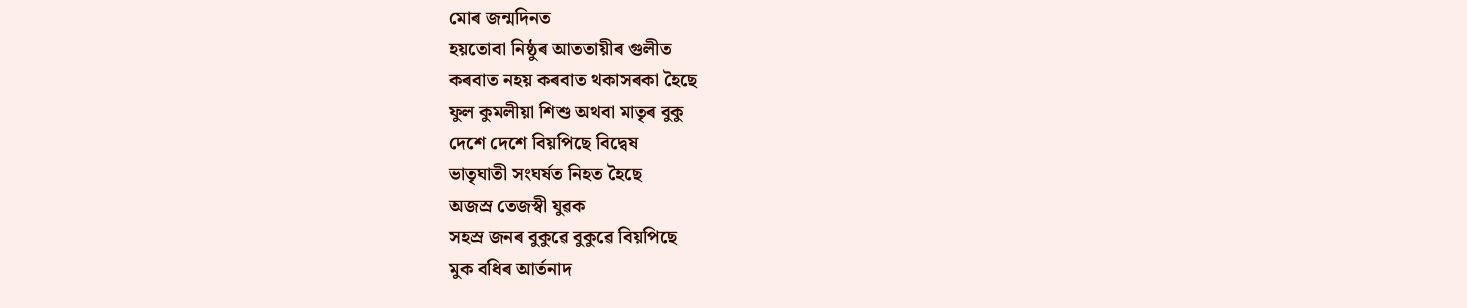মোৰ জন্মদিনত
হয়তোবা নিষ্ঠুৰ আততায়ীৰ গুলীত
কৰবাত নহয় কৰবাত থকাসৰকা হৈছে
ফুল কুমলীয়া শিশু অথবা মাতৃৰ বুকু
দেশে দেশে বিয়পিছে বিদ্বেষ
ভাতৃঘাতী সংঘৰ্ষত নিহত হৈছে
অজস্ৰ তেজস্বী যুৱক
সহস্ৰ জনৰ বুকুৱে বুকুৱে বিয়পিছে
মুক বধিৰ আৰ্তনাদ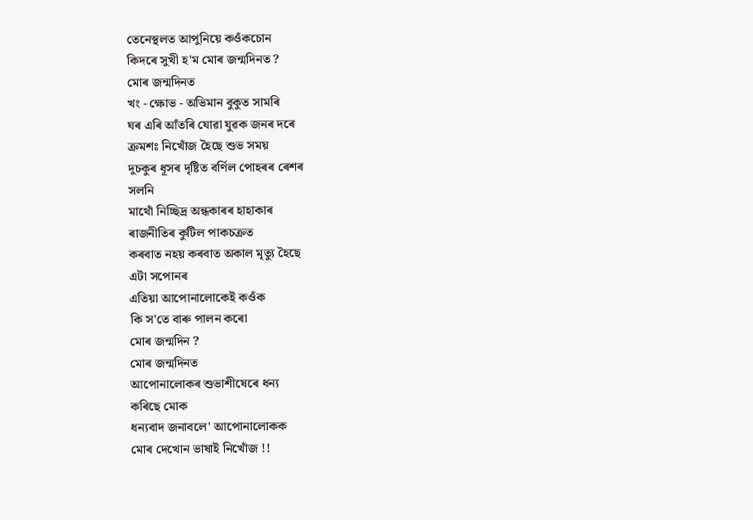তেনেস্থলত আপুনিয়ে কওঁকচোন
কিদৰে সুখী হ'ম মোৰ জন্মদিনত ?
মোৰ জন্মদিনত
খং - ক্ষোভ - অভিমান বুকুত সামৰি
ঘৰ এৰি আঁতৰি যোৱা যুৱক জনৰ দৰে
ক্ৰমশঃ নিখোঁজ হৈছে শুভ সময়
দুচকুৰ ধূসৰ দৃষ্টিত বৰ্ণিল পোহৰৰ ৰেশৰ
সলনি
মাথোঁ নিচ্ছিদ্ৰ অন্ধকাৰৰ হাহাকাৰ
ৰাজনীতিৰ কুটিল পাকচক্ৰত
কৰবাত নহয় কৰবাত অকাল মৃত্যু হৈছে
এটা সপোনৰ
এতিয়া আপোনালোকেই কওঁক
কি স'তে বাৰু পালন কৰো
মোৰ জন্মদিন ?
মোৰ জন্মদিনত
আপোনালোকৰ শুভাশীষেৰে ধন্য
কৰিছে মোক
ধন্যবাদ জনাবলে' আপোনালোকক
মোৰ দেখোন ভাষাই নিখোঁজ !!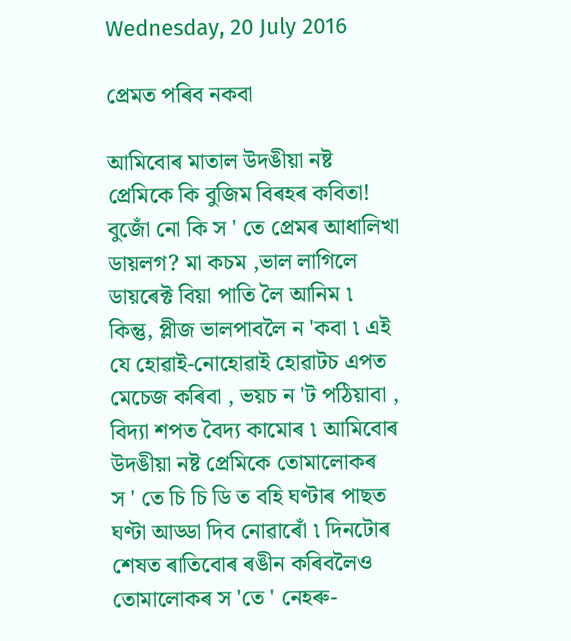Wednesday, 20 July 2016

প্ৰেমত পৰিব নকবা

আমিবোৰ মাতাল উদঙীয়া নষ্ট
প্ৰেমিকে কি বুজিম বিৰহৰ কবিতা!
বুজোঁ নো কি স ' তে প্ৰেমৰ আধালিখা
ডায়লগ? মা কচম ,ভাল লাগিলে
ডায়ৰেক্ট বিয়া পাতি লৈ আনিম ৷
কিন্তু, প্লীজ ভালপাবলৈ ন 'কবা ৷ এই
যে হোৱাই-নোহোৱাই হোৱাটচ এপত
মেচেজ কৰিবা , ভয়চ ন 'ট পঠিয়াবা ,
বিদ্যা শপত বৈদ্য কামোৰ ৷ আমিবোৰ
উদঙীয়া নষ্ট প্ৰেমিকে তোমালোকৰ
স ' তে চি চি ডি ত বহি ঘণ্টাৰ পাছত
ঘণ্টা আড্ডা দিব নোৱাৰোঁ ৷ দিনটোৰ
শেষত ৰাতিবোৰ ৰঙীন কৰিবলৈও
তোমালোকৰ স 'তে ' নেহৰু-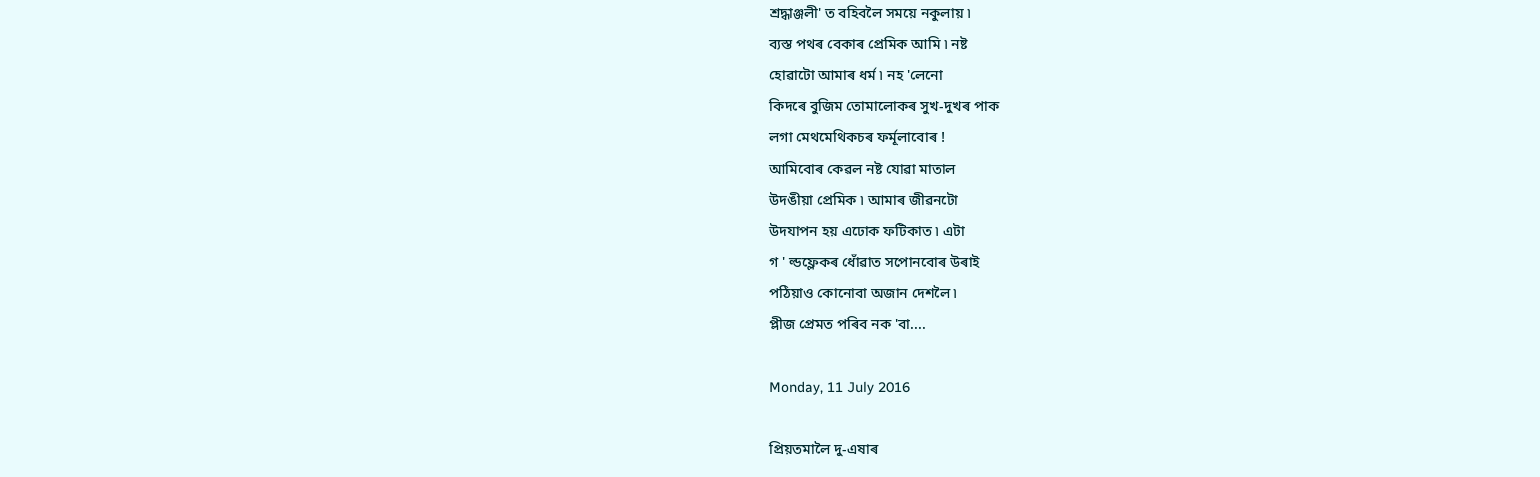শ্ৰদ্ধাঞ্জলী' ত বহিবলৈ সময়ে নকুলায় ৷
ব্যস্ত পথৰ বেকাৰ প্ৰেমিক আমি ৷ নষ্ট
হোৱাটো আমাৰ ধৰ্ম ৷ নহ 'লেনো
কিদৰে বুজিম তোমালোকৰ সুখ-দুখৰ পাক
লগা মেথমেথিকচৰ ফৰ্মূলাবোৰ !
আমিবোৰ কেৱল নষ্ট যোৱা মাতাল
উদঙীয়া প্ৰেমিক ৷ আমাৰ জীৱনটো
উদযাপন হয় এঢোক ফটিকাত ৷ এটা
গ ' ল্ডফ্লেকৰ ধোঁৱাত সপোনবোৰ উৰাই
পঠিয়াও কোনোবা অজান দেশলৈ ৷
প্লীজ প্ৰেমত পৰিব নক 'বা....

Monday, 11 July 2016

প্ৰিয়তমালৈ দু-এষাৰ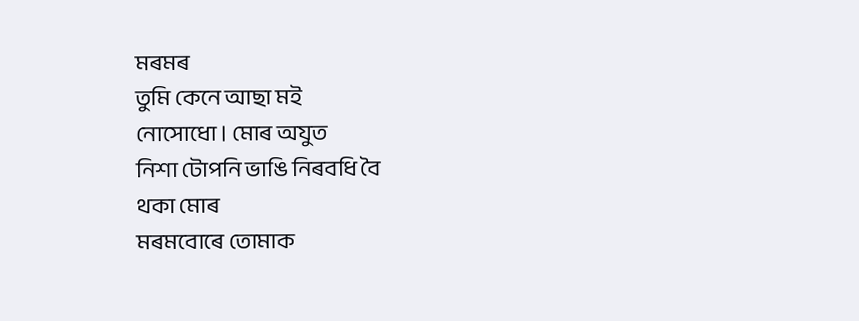মৰমৰ
তুমি কেনে আছা মই
নোসোধো । মোৰ অযুত
নিশা টোপনি ভাঙি নিৰবধি বৈ
থকা মোৰ
মৰমবোৰে তোমাক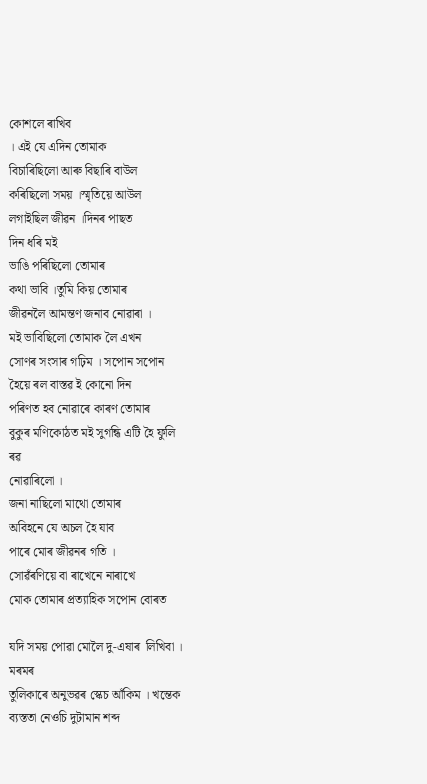কোশলে ৰাখিব
। এই যে এদিন তোমাক
বিচাৰিছিলো আৰু বিছাৰি বাউল
কৰিছিলো সময় ।স্মৃতিয়ে আউল
লগাইছিল জীৱন ।দিনৰ পাছত
দিন ধৰি মই
ভাঙি পৰিছিলো তোমাৰ
কথা ভাবি ।তুমি কিয় তোমাৰ
জীৱনলৈ আমন্তণ জনাব নোৱাৰা ।
মই ভাবিছিলো তোমাক লৈ এখন
সোণৰ সংসাৰ গঢ়িম । সপোন সপোন
হৈয়ে ৰল বাস্তৱ ই কোনো দিন
পৰিণত হব নোৱাৰে কাৰণ তোমাৰ
বুকুৰ মণিকোঠত মই সুগন্ধি এটি হৈ ফুলি
ৰৱ
নোৱাৰিলো ।
জনা নাছিলো মাথো তোমাৰ
অবিহনে যে অচল হৈ যাব
পাৰে মোৰ জীৱনৰ গতি ।
সোৱঁৰণিয়ে বা ৰাখেনে নাৰাখে
মোক তোমাৰ প্ৰত্যাহিক সপোন বোৰত

যদি সময় পোৱা মোলৈ দু-এষাৰ  লিখিবা ।
মৰমৰ
তুলিকাৰে অনুভৱৰ স্কেচ আঁকিম । খন্তেক
ব্যস্ততা নেওচি দুটামান শব্দ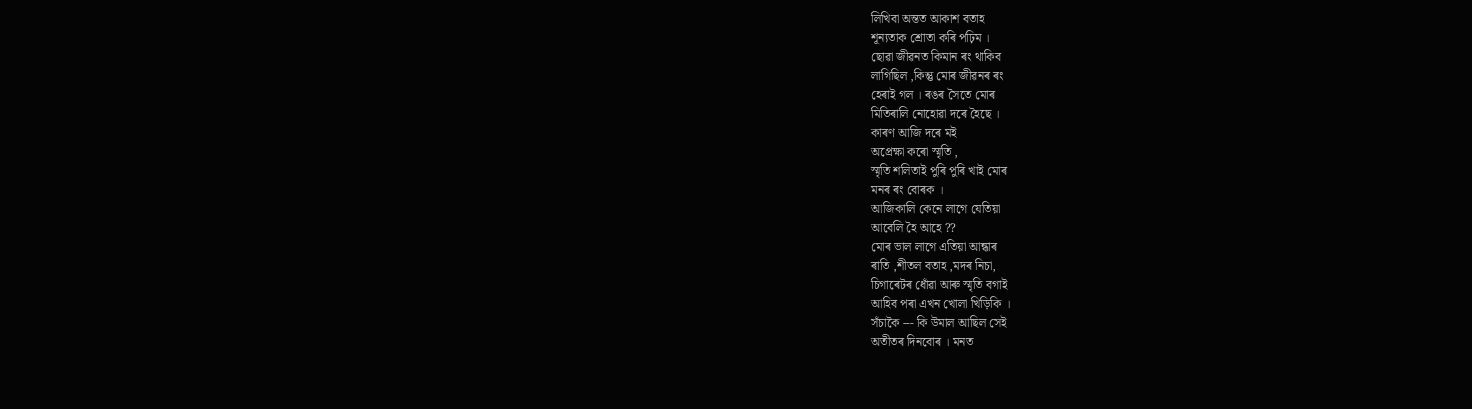লিখিবা অন্তত আকাশ বতাহ
শূন্যতাক শ্ৰোতা কৰি পঢ়িম ।
ছোৱা জীৱনত কিমান ৰং থাকিব
লাগিছিল ,কিন্তু মোৰ জীৱনৰ ৰং
হেৰাই গল । ৰঙৰ সৈতে মোৰ
মিতিৰালি নোহোৱা দৰে হৈছে ।
কাৰণ আজি দৰে মই
অপ্ৰেক্ষা কৰো স্মৃতি ,
স্মৃতি শলিতাই পুৰি পুৰি খাই মোৰ
মনৰ ৰং বোৰক ।
আজিকালি কেনে লাগে যেতিয়া
আবেলি হৈ আহে ??
মোৰ ভাল লাগে এতিয়া আন্ধাৰ
ৰাতি ,শীতল বতাহ ,মদৰ নিচা,
চিগাৰেটৰ ধোঁৱা আৰু স্মৃতি বগাই
আহিব পৰা এখন খোলা খিড়িকি ।
সঁচাকৈ --- কি উমাল আছিল সেই
অতীতৰ দিনবোৰ । মনত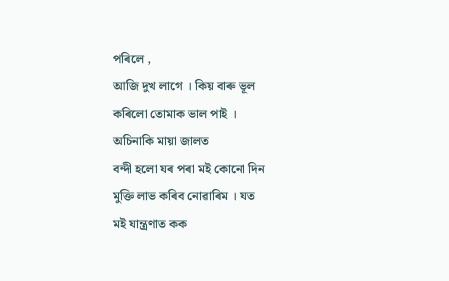পৰিলে ,
আজি দুখ লাগে । কিয় বাৰু ভূল
কৰিলো তোমাক ভাল পাই ।
অচিনাকি মায়া জালত
বন্দী হলো যৰ পৰা মই কোনো দিন
মুক্তি লাভ কৰিব নোৱাৰিম । যত
মই যান্ত্ৰণাত কক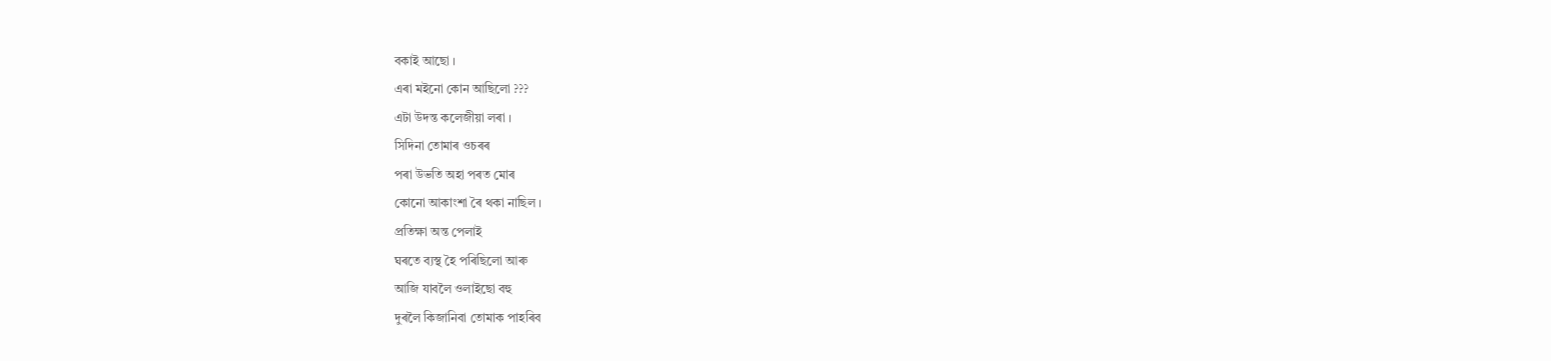বকাই আছো ।
এৰা মইনো কোন আছিলো ???
এটা উদন্ত কলেজীয়া লৰা ।
সিদিনা তোমাৰ ওচৰৰ
পৰা উভতি অহা পৰত মোৰ
কোনো আকাংশা ৰৈ থকা নাছিল ।
প্ৰতিক্ষা অন্ত পেলাই
ঘৰতে ব্যস্থ হৈ পৰিছিলো আৰু
আজি যাবলৈ ওলাইছো বহু
দুৰলৈ কিজানিবা তোমাক পাহৰিব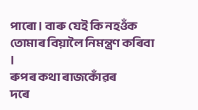পাৰো । বাৰু যেই কি নহওঁক
তোমাৰ বিয়ালৈ নিমন্ত্ৰণ কৰিবা ।
ৰুপৰ কথা ৰাজকোঁৱৰ
দৰে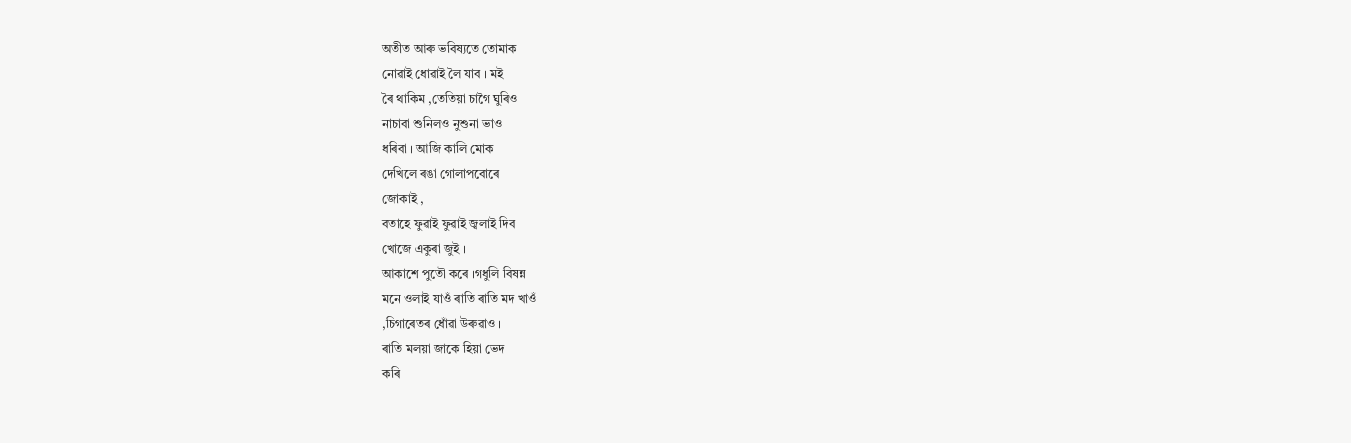অতীত আৰু ভবিষ্যতে তোমাক
নোৱাই ধোৱাই লৈ যাব । মই
ৰৈ থাকিম ,তেতিয়া চাগৈ ঘুৰিও
নাচাবা শুনিলও নুশুনা ভাও
ধৰিবা । আজি কালি মোক
দেখিলে ৰঙা গোলাপবোৰে
জোকাই ,
বতাহে ফুৱাই ফুৱাই জ্বলাই দিব
খোজে একুৰা জুই ।
আকাশে পুতৌ কৰে ।গধুলি বিষন্ন
মনে ওলাই যাওঁ ৰাতি ৰাতি মদ খাওঁ
,চিগাৰেতৰ ধোঁৱা উৰুৱাও ।
ৰাতি মলয়া জাকে হিয়া ভেদ
কৰি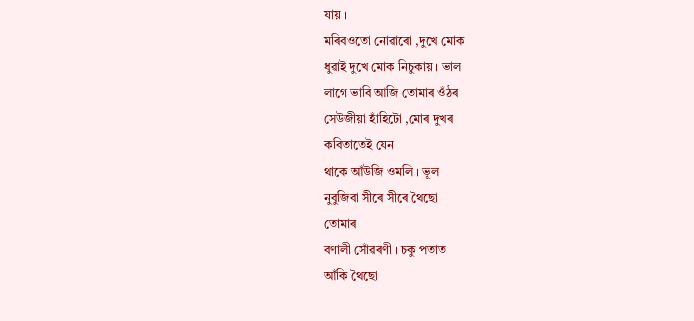যায় ।
মৰিবওতো নোৱাৰো ,দুখে মোক
ধুৱাই দুখে মোক নিচুকায় । ভাল
লাগে ভাবি আজি তোমাৰ ওঁঠৰ
সেউজীয়া হাঁহিটো ,মোৰ দুখৰ
কবিতাতেই যেন
থাকে আঁউজি ওমলি । ভূল
নুবুজিবা সীৰে সীৰে থৈছো
তোমাৰ
বণালী সোঁৱৰণী । চকু পতাত
আঁকি থৈছো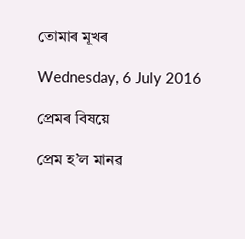তোমাৰ মূখৰ

Wednesday, 6 July 2016

প্ৰেমৰ বিষয়ে

প্ৰেম হ’ল মানৱ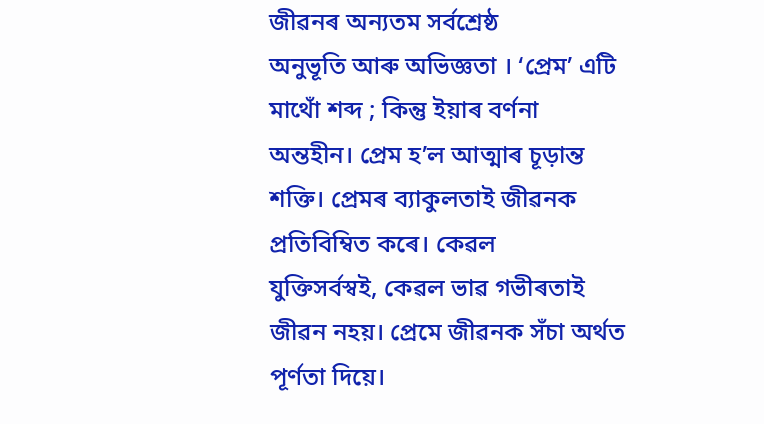জীৱনৰ অন্যতম সৰ্বশ্ৰেষ্ঠ
অনুভূতি আৰু অভিজ্ঞতা । ‘প্ৰেম’ এটি
মাথোঁ শব্দ ; কিন্তু ইয়াৰ বৰ্ণনা
অন্তহীন। প্ৰেম হ’ল আত্মাৰ চূড়ান্ত
শক্তি। প্ৰেমৰ ব্যাকুলতাই জীৱনক
প্ৰতিবিম্বিত কৰে। কেৱল
যুক্তিসৰ্বস্বই, কেৱল ভাৱ গভীৰতাই
জীৱন নহয়। প্ৰেমে জীৱনক সঁচা অৰ্থত
পূৰ্ণতা দিয়ে।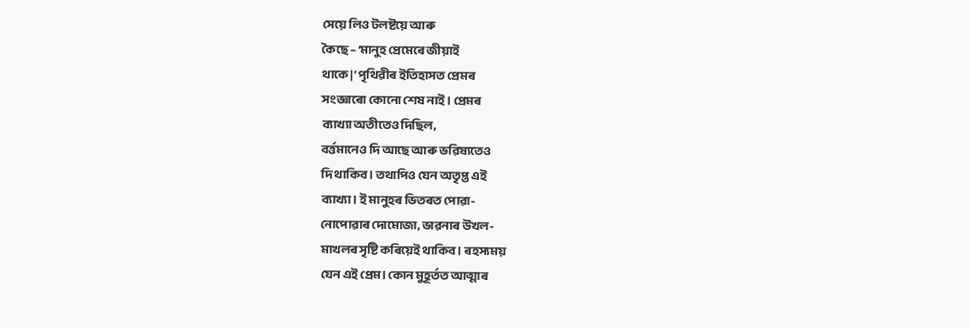সেয়ে লিও টলষ্টয়ে আৰু
কৈছে – ‘মানুহ প্ৰেমেৰে জীয়াই
থাকে|’ পৃথিৱীৰ ইতিহাসত প্ৰেমৰ
সংজ্ঞাৰো কোনো শেষ নাই। প্ৰেমৰ
ব্যাখ্যা অতীতেও দিছিল,
বৰ্ত্তমানেও দি আছে আৰু ভৱিষ্যতেও
দি থাকিব। তথাপিও যেন অতৃপ্ত এই
ব্যাখ্যা। ই মানুহৰ ভিতৰত পোৱা-
নোপোৱাৰ দোমোজা, ভাৱনাৰ উখল-
মাখলৰ সৃষ্টি কৰিয়েই থাকিব। ৰহস্যময়
যেন এই প্ৰেম। কোন মুহূৰ্তত আত্মাৰ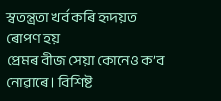স্বতন্ত্ৰতা খৰ্ব কৰি হৃদয়ত ৰোপণ হয়
প্ৰেমৰ বীজ সেয়া কোনেও ক’ব
নোৱাৰে। বিশিষ্ট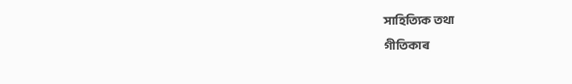সাহিত্যিক তথা
গীতিকাৰ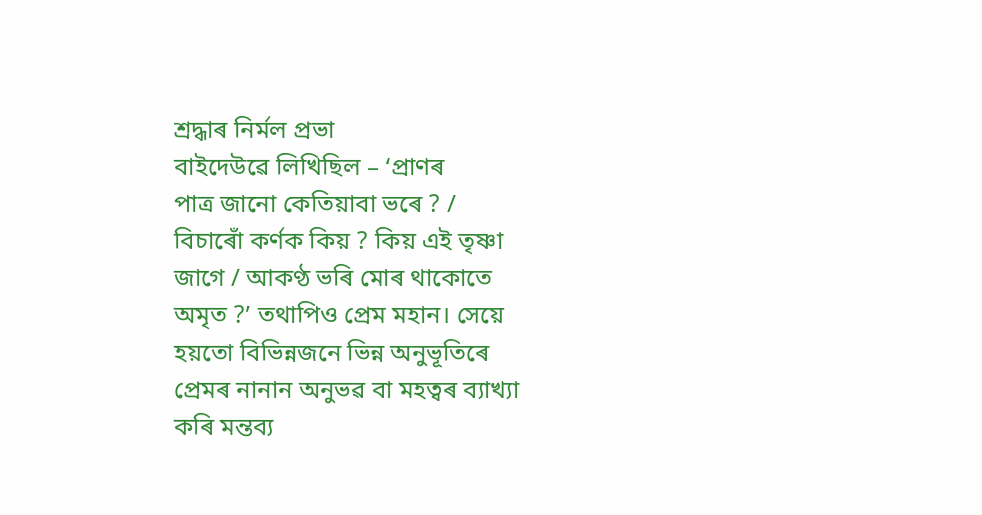শ্ৰদ্ধাৰ নিৰ্মল প্ৰভা
বাইদেউৱে লিখিছিল – ‘প্ৰাণৰ
পাত্ৰ জানো কেতিয়াবা ভৰে ? /
বিচাৰোঁ কৰ্ণক কিয় ? কিয় এই তৃষ্ণা
জাগে / আকণ্ঠ ভৰি মোৰ থাকোতে
অমৃত ?’ তথাপিও প্ৰেম মহান। সেয়ে
হয়তো বিভিন্নজনে ভিন্ন অনুভূতিৰে
প্ৰেমৰ নানান অনুভৱ বা মহত্বৰ ব্যাখ্যা
কৰি মন্তব্য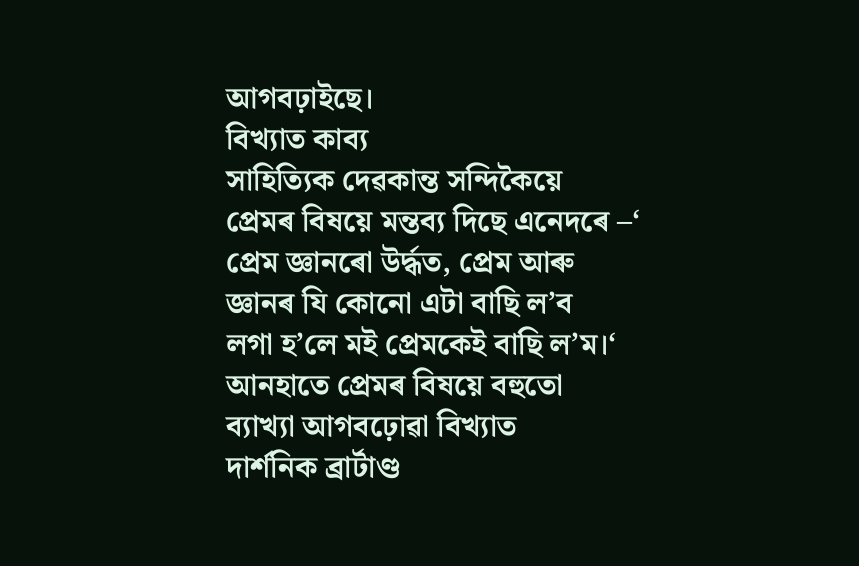আগবঢ়াইছে।
বিখ্যাত কাব্য
সাহিত্যিক দেৱকান্ত সন্দিকৈয়ে
প্ৰেমৰ বিষয়ে মন্তব্য দিছে এনেদৰে –‘
প্ৰেম জ্ঞানৰো উৰ্দ্ধত, প্ৰেম আৰু
জ্ঞানৰ যি কোনো এটা বাছি ল’ব
লগা হ’লে মই প্ৰেমকেই বাছি ল’ম।‘
আনহাতে প্ৰেমৰ বিষয়ে বহুতো
ব্যাখ্যা আগবঢ়োৱা বিখ্যাত
দাৰ্শনিক ব্ৰাৰ্টাণ্ড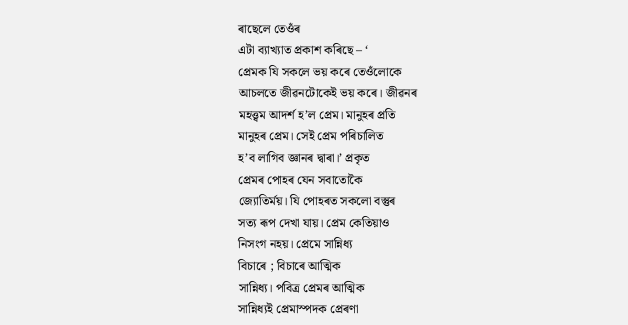ৰাছেলে তেওঁৰ
এটা ব্যাখ্যাত প্ৰকাশ কৰিছে – ‘
প্ৰেমক যি সকলে ভয় কৰে তেওঁলোকে
আচলতে জীৱনটোকেই ভয় কৰে। জীৱনৰ
মহত্ত্বম আদৰ্শ হ’ল প্ৰেম। মানুহৰ প্ৰতি
মানুহৰ প্ৰেম। সেই প্ৰেম পৰিচালিত
হ’ব লাগিব জ্ঞানৰ দ্বাৰা।’ প্ৰকৃত
প্ৰেমৰ পোহৰ যেন সবাতোকৈ
জ্যোতিৰ্ময়। যি পোহৰত সকলো বস্তুৰ
সত্য ৰূপ দেখা যায়। প্ৰেম কেতিয়াও
নিসংগ নহয়। প্ৰেমে সান্নিধ্য
বিচাৰে ; বিচাৰে আত্মিক
সান্নিধ্য। পবিত্ৰ প্ৰেমৰ আত্মিক
সান্নিধ্যই প্ৰেমাস্পদক প্ৰেৰণা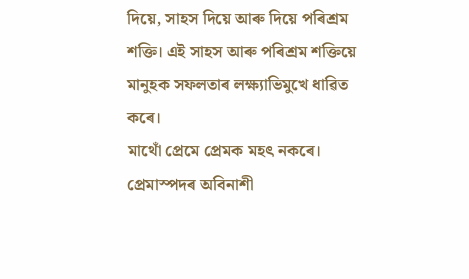দিয়ে, সাহস দিয়ে আৰু দিয়ে পৰিশ্ৰম
শক্তি। এই সাহস আৰু পৰিশ্ৰম শক্তিয়ে
মানুহক সফলতাৰ লক্ষ্যাভিমুখে ধাৱিত
কৰে।
মাথোঁ প্ৰেমে প্ৰেমক মহৎ নকৰে।
প্ৰেমাস্পদৰ অবিনাশী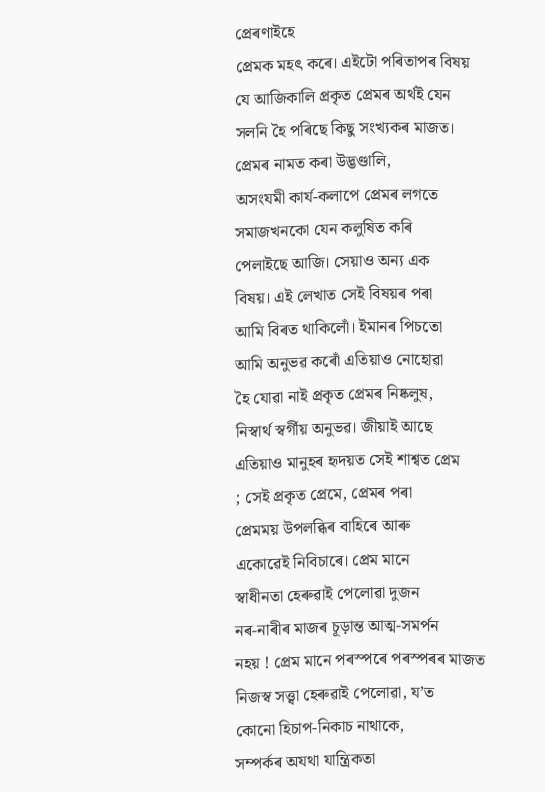প্ৰেৰণাইহে
প্ৰেমক মহৎ কৰে। এইটো পৰিতাপৰ বিষয়
যে আজিকালি প্ৰকৃত প্ৰেমৰ অৰ্থই যেন
সলনি হৈ পৰিছে কিছু সংখ্যকৰ মাজত।
প্ৰেমৰ নামত কৰা উদ্ভণ্ডালি,
অসংযমী কাৰ্য-কলাপে প্ৰেমৰ লগতে
সমাজখনকো যেন কলুষিত কৰি
পেলাইছে আজি। সেয়াও অন্য এক
বিষয়। এই লেখাত সেই বিষয়ৰ পৰা
আমি বিৰত থাকিলোঁ। ইমানৰ পিচতো
আমি অনুভৱ কৰোঁ এতিয়াও নোহোৱা
হৈ যোৱা নাই প্ৰকৃত প্ৰেমৰ নিষ্কলুষ,
নিস্বাৰ্থ স্বৰ্গীয় অনুভৱ। জীয়াই আছে
এতিয়াও মানুহৰ হৃদয়ত সেই শাশ্বত প্ৰেম
; সেই প্ৰকৃত প্ৰেমে, প্ৰেমৰ পৰা
প্ৰেমময় উপলব্ধিৰ বাহিৰে আৰু
একোৱেই নিবিচাৰে। প্ৰেম মানে
স্বাধীনতা হেৰুৱাই পেলোৱা দুজন
নৰ-নাৰীৰ মাজৰ চূড়ান্ত আত্ম-সমৰ্পন
নহয় ! প্ৰেম মানে পৰস্পৰে পৰস্পৰৰ মাজত
নিজস্ব সত্ত্বা হেৰুৱাই পেলোৱা, য’ত
কোনো হিচাপ-নিকাচ নাথাকে,
সম্পৰ্কৰ অযথা যান্ত্ৰিকতা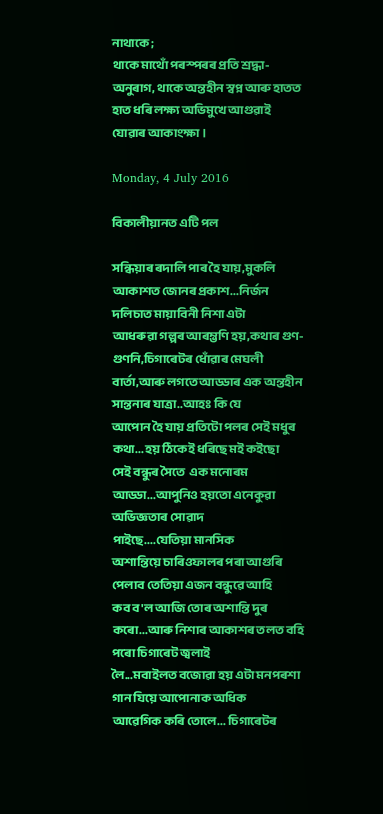নাথাকে ;
থাকে মাথোঁ পৰস্পৰৰ প্ৰতি শ্ৰদ্ধা-
অনুৰাগ, থাকে অন্তহীন স্বপ্ন আৰু হাতত
হাত ধৰি লক্ষ্য অভিমুখে আগুৱাই
যোৱাৰ আকাংক্ষা ।

Monday, 4 July 2016

বিকালীয়ানত এটি পল

সন্ধিয়াৰ ৰদালি পাৰ হৈ যায়,মুকলি
আকাশত জোনৰ প্ৰকাশ...নিৰ্জন
দলিচাত মায়াবিনী নিশা এটা
আধৰুৱা গল্পৰ আৰম্ভণি হয়,কথাৰ গুণ-
গুণনি,চিগাৰেটৰ ধোঁৱাৰ মেঘলী
বাৰ্তা,আৰু লগতে আড্ডাৰ এক অন্তহীন
সান্তনাৰ যাত্ৰা..আহঃ কি যে
আপোন হৈ যায় প্ৰতিটো পলৰ সেই মধুৰ
কথা... হয় ঠিকেই ধৰিছে মই কইছো
সেই বন্ধুৰ সৈতে  এক মনোৰম
আড্ডা...আপুনিও হয়তো এনেকুৱা
অভিজ্ঞতাৰ সোৱাদ
পাইছে....যেতিয়া মানসিক
অশান্তিয়ে চাৰিওফালৰ পৰা আগুৰি
পেলাব তেতিয়া এজন বন্ধুৱে আহি
কব ব'ল আজি তোৰ অশান্তি দুৰ
কৰো...আৰু নিশাৰ আকাশৰ তলত বহি
পৰো চিগাৰেট জ্বলাই
লৈ...মবাইলত বজোৱা হয় এটা মনপৰশা
গান যিয়ে আপোনাক অধিক
আৱেগিক কৰি তোলে... চিগাৰেটৰ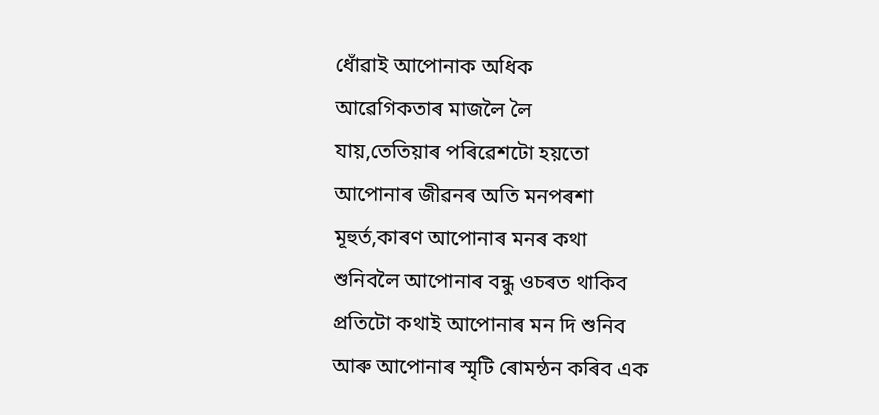ধোঁৱাই আপোনাক অধিক
আৱেগিকতাৰ মাজলৈ লৈ
যায়,তেতিয়াৰ পৰিৱেশটো হয়তো
আপোনাৰ জীৱনৰ অতি মনপৰশা
মূহুৰ্ত,কাৰণ আপোনাৰ মনৰ কথা
শুনিবলৈ আপোনাৰ বন্ধু ওচৰত থাকিব
প্ৰতিটো কথাই আপোনাৰ মন দি শুনিব
আৰু আপোনাৰ স্মৃটি ৰোমন্ঠন কৰিব এক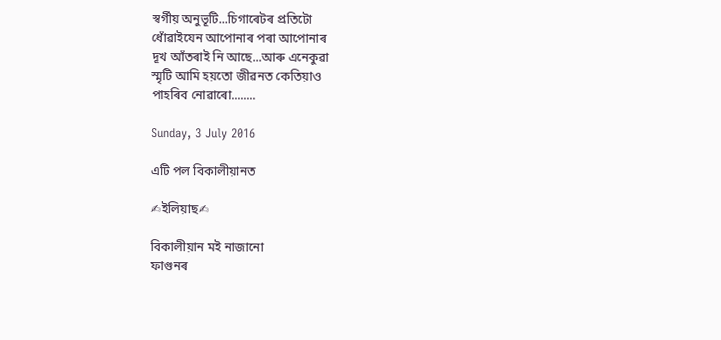স্বৰ্গীয় অনুভূটি...চিগাৰেটৰ প্ৰতিটো
ধোঁৱাইযেন আপোনাৰ পৰা আপোনাৰ
দূখ আঁতৰাই নি আছে...আৰু এনেকুৱা
স্মৃটি আমি হয়তো জীৱনত কেতিয়াও
পাহৰিব নোৱাৰো........

Sunday, 3 July 2016

এটি পল বিকালীয়ানত

✍ইলিয়াছ✍

বিকালীয়ান মই নাজানো
ফাগুনৰ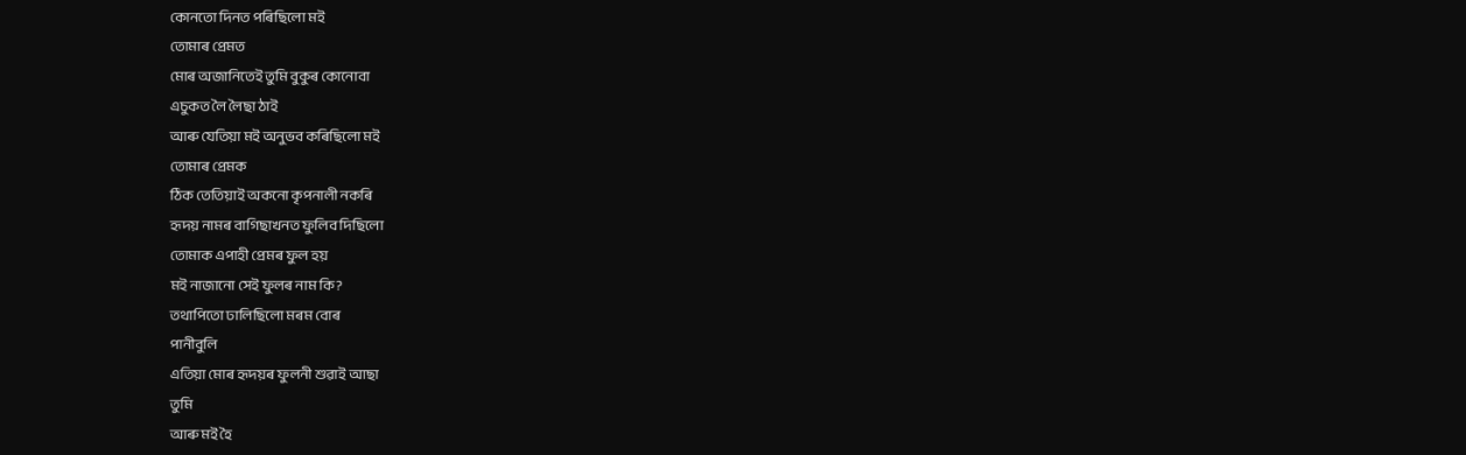কোনতো দিনত পৰিছিলো মই
তোমাৰ প্ৰেমত
মোৰ অজানিতেই তুমি বুকুৰ কোনোবা
এচুকত লৈ লৈছা ঠাই
আৰু যেতিয়া মই অনুভব কৰিছিলো মই
তোমাৰ প্রেমক
ঠিক তেতিয়াই অকনো কৃপনালী নকৰি
হৃদয় নামৰ বাগিছাখনত ফুলিব দিছিলো
তোমাক এপাহী প্রেমৰ ফুল হয়
মই নাজানো সেই ফুলৰ নাম কি?
তথাপিতো ঢালিছিলো মৰম বোৰ
পানীবুলি
এতিয়া মোৰ হৃদয়ৰ ফুলনী শুৱাই আছা
তুমি
আৰু মই হৈ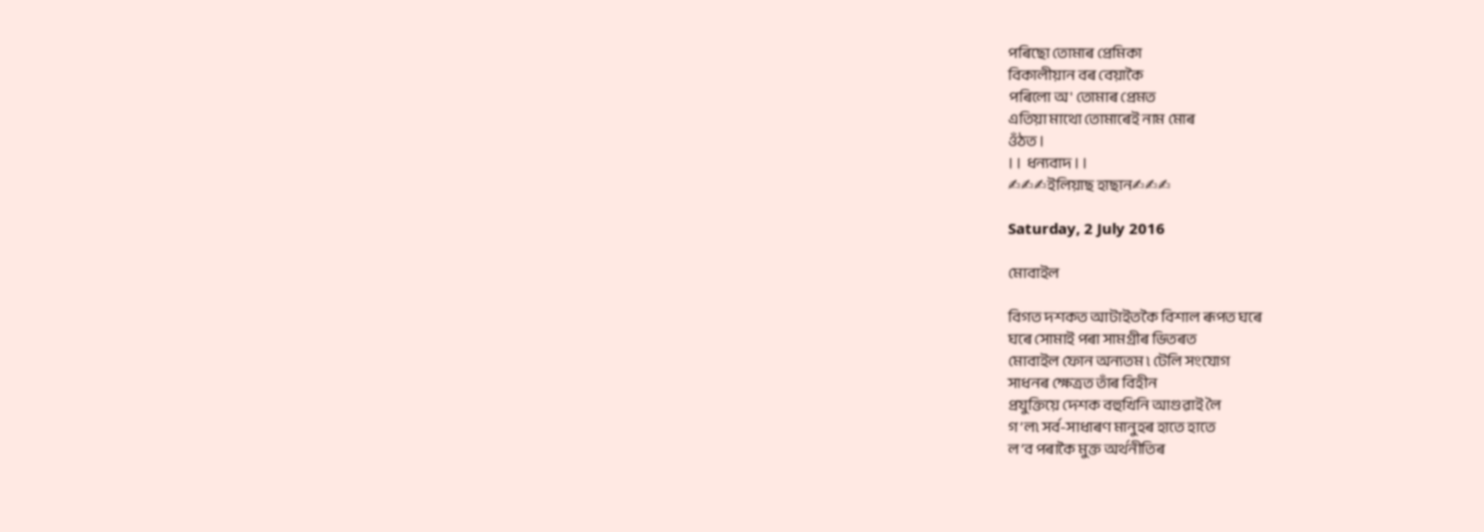পৰিছো তোমাৰ প্রেমিকা
বিকালীয়ান বৰ বেয়াকৈ
পৰিলো অ' তোমাৰ প্রেমত
এতিয়া মাথো তোমাৰেই নাম মোৰ
ওঁঠত ।
। ।  ধন্যবাদ । ।
✍✍✍ইলিয়াছ হাছান✍✍✍

Saturday, 2 July 2016

মোবাইল

বিগত দশকত আটাইতকৈ বিশাল ৰূপত ঘৰে
ঘৰে সোমাই পৰা সামগ্ৰীৰ ভিতৰত
মোবাইল ফোন অন্যতম ৷ টেলি সংযোগ
সাধনৰ ক্ষেত্ৰত তাঁৰ বিহীন
প্ৰযুক্তিয়ে দেশক বহুখিনি আগুৱাই লৈ
গ’ল৷ সৰ্ব-সাধাৰণ মানুহৰ হাতে হাতে
ল’ব পৰাকৈ মুক্ত অৰ্থনীতিৰ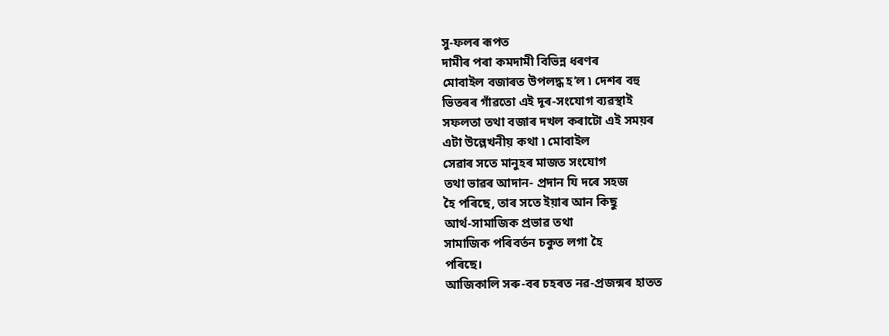সু-ফলৰ ৰূপত
দামীৰ পৰা কমদামী বিভিন্ন ধৰণৰ
মোবাইল বজাৰত উপলদ্ধ হ’ল ৷ দেশৰ বহু
ভিতৰৰ গাঁৱতো এই দূৰ-সংযোগ ব্যৱস্থাই
সফলতা তথা বজাৰ দখল কৰাটো এই সময়ৰ
এটা উল্লেখনীয় কথা ৷ মোবাইল
সেৱাৰ সতে মানুহৰ মাজত সংযোগ
তথা ভাৱৰ আদান- প্ৰদান যি দৰে সহজ
হৈ পৰিছে, তাৰ সতে ইয়াৰ আন কিছু
আৰ্থ-সামাজিক প্ৰভাৱ তথা
সামাজিক পৰিবৰ্তন চকুত লগা হৈ
পৰিছে।
আজিকালি সৰু-বৰ চহৰত নৱ-প্ৰজন্মৰ হাতত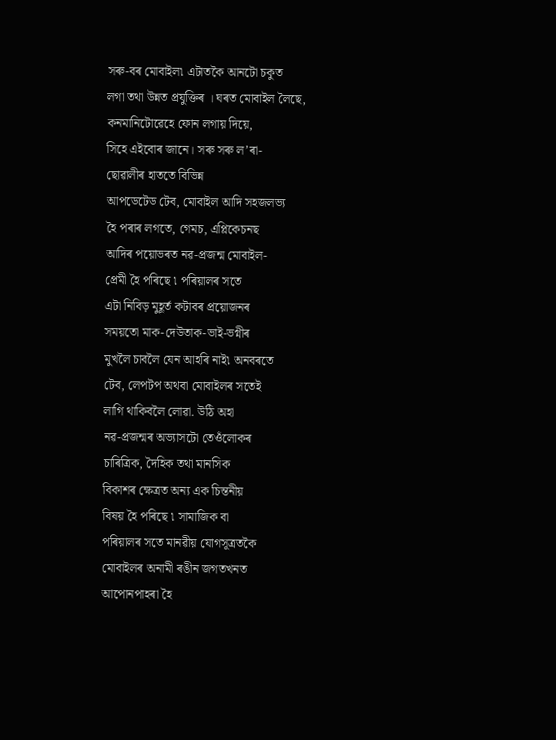সৰু-বৰ মোবাইল৷ এটাতকৈ আনটো চকুত
লগা তথা উন্নত প্ৰযুক্তিৰ । ঘৰত মোবাইল লৈছে,
কনমানিটোৱেহে ফোন লগায় দিয়ে,
সিহে এইবোৰ জানে। সৰু সৰু ল’ৰা-
ছোৱালীৰ হাততে বিভিন্ন
আপডেটেড টেব, মোবাইল আদি সহজলভ্য
হৈ পৰাৰ লগতে, গেমচ, এপ্লিকেচনছ
আদিৰ পয়োভৰত নৱ-প্ৰজন্ম মোবাইল-
প্ৰেমী হৈ পৰিছে ৷ পৰিয়ালৰ সতে
এটা নিবিড় মুহূৰ্ত কটাবৰ প্ৰয়োজনৰ
সময়তো মাক-দেউতাক-ভাই-ভগ্নীৰ
মুখলৈ চাবলৈ যেন আহৰি নাই৷ অনবৰতে
টেব, লেপটপ অথবা মোবাইলৰ সতেই
লাগি থাকিবলৈ লোৱা. উঠি অহা
নৱ-প্ৰজন্মৰ অভ্যাসটো তেওঁলোকৰ
চাৰিত্ৰিক, দৈহিক তথা মানসিক
বিকাশৰ ক্ষেত্ৰত অন্য এক চিন্তনীয়
বিষয় হৈ পৰিছে ৷ সামাজিক বা
পৰিয়ালৰ সতে মানৱীয় যোগসূত্ৰতকৈ
মোবাইলৰ অনামী ৰঙীন জগতখনত
আপোনপাহৰা হৈ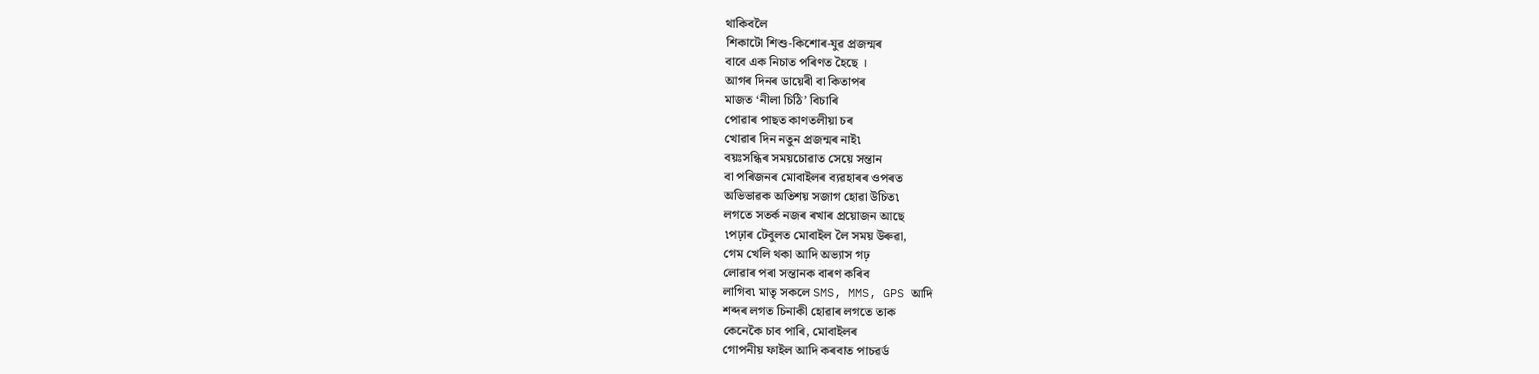থাকিবলৈ
শিকাটো শিশু-কিশোৰ-যুৱ প্ৰজন্মৰ
বাবে এক নিচাত পৰিণত হৈছে ।
আগৰ দিনৰ ডায়েৰী বা কিতাপৰ
মাজত ‘নীলা চিঠি’ বিচাৰি
পোৱাৰ পাছত কাণতলীয়া চৰ
খোৱাৰ দিন নতুন প্ৰজন্মৰ নাই৷
বয়ঃসন্ধিৰ সময়চোৱাত সেয়ে সন্তান
বা পৰিজনৰ মোবাইলৰ ব্যৱহাৰৰ ওপৰত
অভিভাৱক অতিশয় সজাগ হোৱা উচিত৷
লগতে সতৰ্ক নজৰ ৰখাৰ প্ৰয়োজন আছে
৷পঢ়াৰ টেবুলত মোবাইল লৈ সময় উৰুৱা,
গেম খেলি থকা আদি অভ্যাস গঢ়
লোৱাৰ পৰা সন্তানক বাৰণ কৰিব
লাগিব৷ মাতৃ সকলে SMS, MMS, GPS আদি
শব্দৰ লগত চিনাকী হোৱাৰ লগতে তাক
কেনেকৈ চাব পাৰি, মোবাইলৰ
গোপনীয় ফাইল আদি কৰবাত পাচৱৰ্ড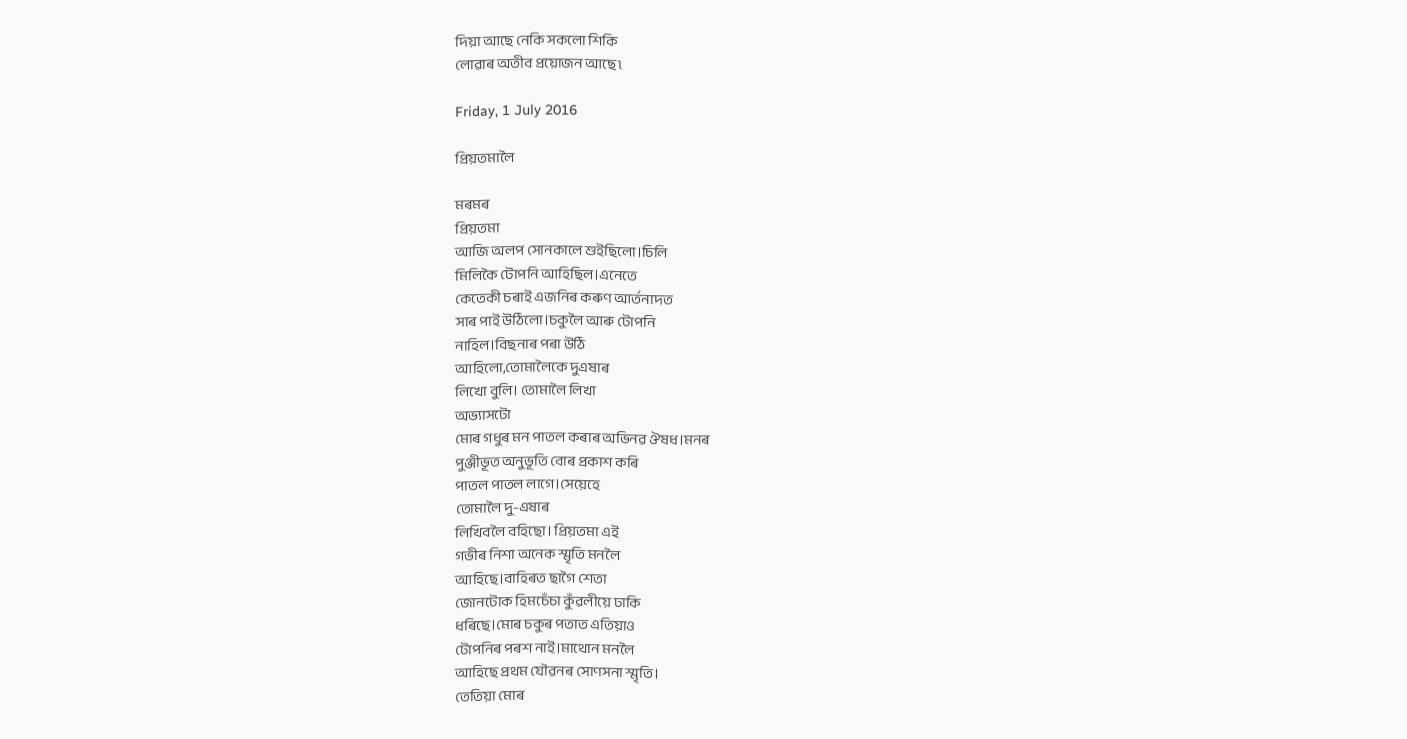দিয়া আছে নেকি সকলো শিকি
লোৱাৰ অতীব প্ৰয়োজন আছে ৷

Friday, 1 July 2016

প্ৰিয়তমালৈ

মৰমৰ
প্ৰিয়তমা
আজি অলপ সোনকালে শুইছিলো।চিলি
মিলিকৈ টোপনি আহিছিল।এনেতে
কেতেকী চৰাই এজনিৰ কৰুণ আর্তনাদত
সাৰ পাই উঠিলো।চকুলৈ আৰু টোপনি
নাহিল।বিছনাৰ পৰা উঠি
আহিলো,তোমালৈকে দুএষাৰ
লিখো বুলি। তোমালৈ লিখা
অভ্যাসটো
মোৰ গধুৰ মন পাতল কৰাৰ অভিনৱ ঔষধ।মনৰ
পুঞ্জীভূত অনুভূতি বোৰ প্রকাশ কৰি
পাতল পাতল লাগে।সেয়েহে
তোমালৈ দু-এষাৰ
লিখিবলৈ বহিছো। প্ৰিয়তমা এই
গভীৰ নিশা অনেক স্মৃতি মনলৈ
আহিছে।বাহিৰত ছাগৈ শেতা
জোনটোক হিমচেঁচা কুঁৱলীয়ে ঢাকি
ধৰিছে।মোৰ চকুৰ পতাত এতিয়াও
টোপনিৰ পৰশ নাই।মাথোন মনলৈ
আহিছে প্রথম যৌৱনৰ সোণসনা স্মৃতি।
তেতিয়া মোৰ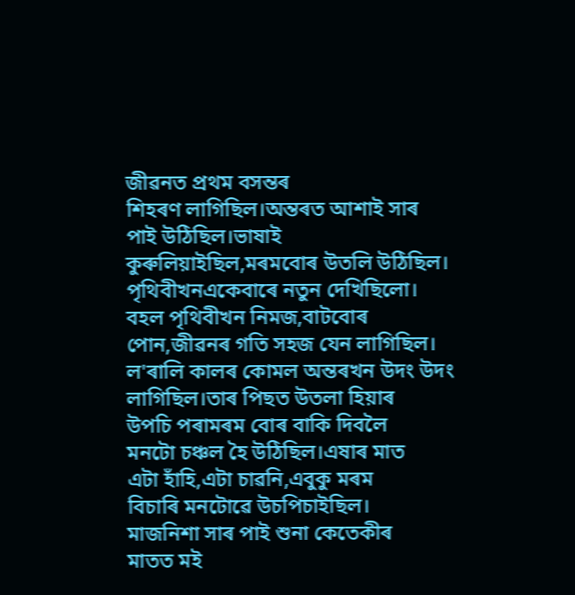জীৱনত প্রথম বসন্তৰ
শিহৰণ লাগিছিল।অন্তৰত আশাই সাৰ
পাই উঠিছিল।ভাষাই
কুৰুলিয়াইছিল,মৰমবোৰ উতলি উঠিছিল।
পৃথিবীখনএকেবাৰে নতুন দেখিছিলো।
বহল পৃথিবীখন নিমজ,বাটবোৰ
পোন,জীৱনৰ গতি সহজ যেন লাগিছিল।
ল'ৰালি কালৰ কোমল অন্তৰখন উদং উদং
লাগিছিল।তাৰ পিছত উতলা হিয়াৰ
উপচি পৰামৰম বোৰ বাকি দিবলৈ
মনটো চঞ্চল হৈ উঠিছিল।এষাৰ মাত
এটা হাঁহি,এটা চাৱনি,এবুকু মৰম
বিচাৰি মনটোৱে উচপিচাইছিল।
মাজনিশা সাৰ পাই শুনা কেতেকীৰ
মাতত মই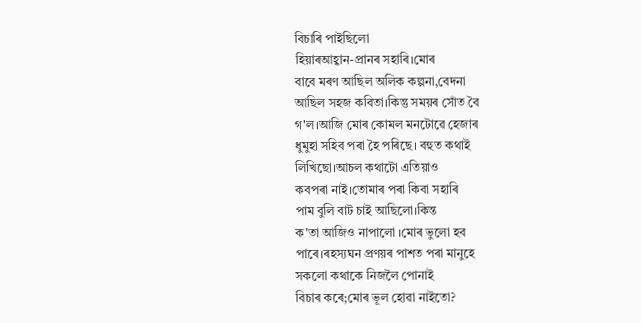বিচাৰি পাইছিলো
হিয়াৰআহ্বান-প্রানৰ সহাৰি।মোৰ
বাবে মৰণ আছিল অলিক কল্পনা,বেদনা
আছিল সহজ কবিতা।কিন্তু সময়ৰ সোঁত বৈ
গ'ল।আজি মোৰ কোমল মনটোৱে হেজাৰ
ধুমুহা সহিব পৰা হৈ পৰিছে। বহুত কথাই
লিখিছো।আচল কথাটো এতিয়াও
কবপৰা নাই।তোমাৰ পৰা কিবা সহাৰি
পাম বুলি বাট চাই আছিলো।কিন্ত
ক'তা আজিও নাপালো ।মোৰ ভুলো হব
পাৰে।ৰহস্যঘন প্রণয়ৰ পাশত পৰা মানুহে
সকলো কথাকে নিজলৈ পোনাই
বিচাৰ কৰে;মোৰ ভূল হোৱা নাইতো?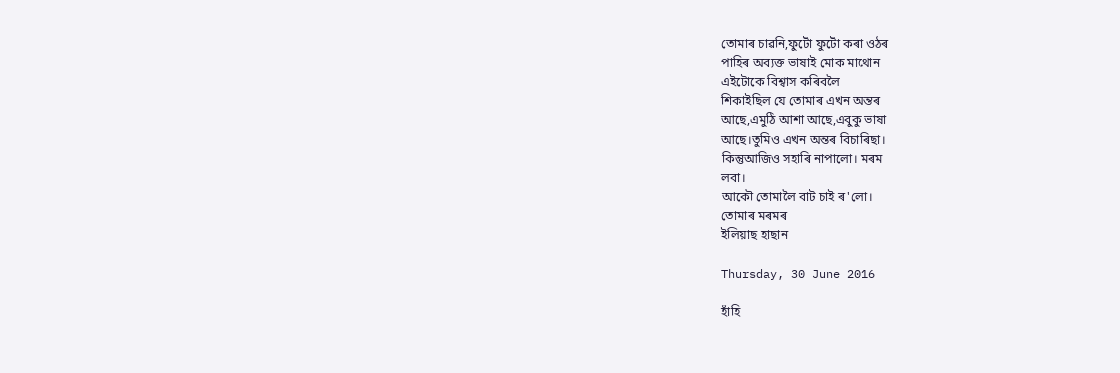তোমাৰ চাৱনি,ফুটোঁ ফুটোঁ কৰা ওঠৰ
পাহিৰ অব্যক্ত ভাষাই মোক মাথোন
এইটোকে বিশ্বাস কৰিবলৈ
শিকাইছিল যে তোমাৰ এখন অন্তৰ
আছে,এমুঠি আশা আছে,এবুকু ভাষা
আছে।তুমিও এখন অন্তৰ বিচাৰিছা।
কিন্তুআজিও সহাৰি নাপালো। মৰম
লবা।
আকৌ তোমালৈ বাট চাই ৰ'লো।
তোমাৰ মৰমৰ
ইলিয়াছ হাছান

Thursday, 30 June 2016

হাঁহি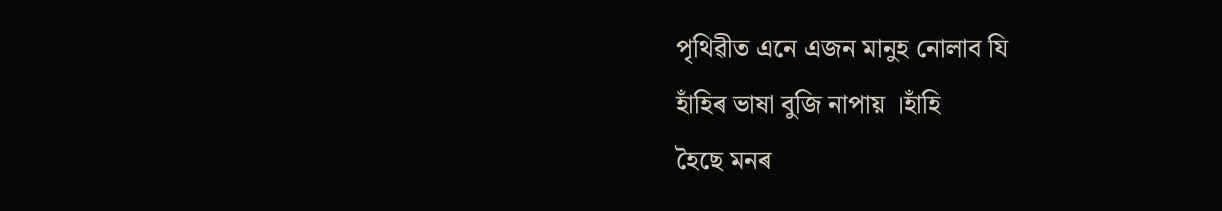পৃথিৱীত এনে এজন মানুহ নোলাব যি
হাঁহিৰ ভাষা বুজি নাপায় ।হাঁহি
হৈছে মনৰ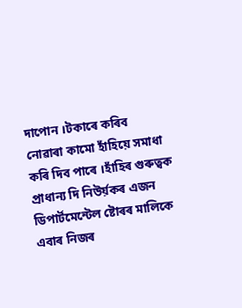দাপোন ।টকাৰে কৰিব
নোৱাৰা কামো হাঁহিয়ে সমাধা
কৰি দিব পাৰে ।হাঁহিৰ গুৰুত্বক
প্ৰাধান্য দি নিউর্য়কৰ এজন
ডিপার্টমেন্টেল ষ্টোৰৰ মালিকে
এবাৰ নিজৰ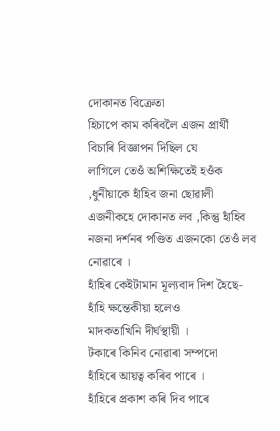দোকানত বিক্ৰেতা
হিচাপে কাম কৰিবলৈ এজন প্ৰার্থী
বিচাৰি বিজ্ঞাপন দিছিল যে
লাগিলে তেওঁ অশিক্ষিতেই হওঁক
,ধুনীয়াকে হাঁহিব জনা ছোৱালী
এজনীকহে দোকানত লব ,কিন্তু হাঁহিব
নজনা দর্শনৰ পণ্ডিত এজনকো তেওঁ লব
নোৱাৰে ।
হাঁহিৰ কেইটামান মূল্যবাদ দিশ হৈছে-
হাঁহি ক্ষন্তেকীয়া হলেও
মাদকতাখিনি দীর্ঘস্থায়ী ।
টকাৰে কিনিব নোৱাৰা সম্পদো
হাঁহিৰে আয়ত্ব কৰিব পাৰে ।
হাঁহিৰে প্ৰকাশ কৰি দিব পাৰে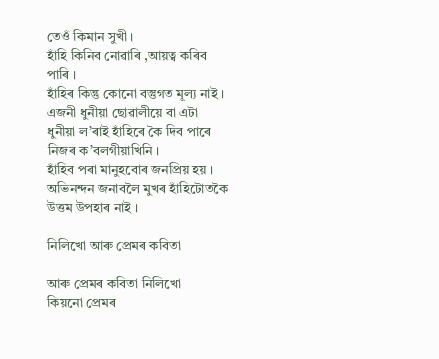তেওঁ কিমান সুখী ।
হাঁহি কিনিব নোৱাৰি ,আয়ত্ব কৰিব
পাৰি ।
হাঁহিৰ কিন্তু কোনো বস্তুগত মূল্য নাই ।
এজনী ধুনীয়া ছোৱালীয়ে বা এটা
ধুনীয়া ল’ৰাই হাঁহিৰে কৈ দিব পাৰে
নিজৰ ক’বলগীয়াখিনি ।
হাঁহিব পৰা মানুহবোৰ জনপ্ৰিয় হয় ।
অভিনন্দন জনাবলৈ মুখৰ হাঁহিটোতকৈ
উত্তম উপহাৰ নাই ।

নিলিখো আৰু প্ৰেমৰ কবিতা

আৰু প্ৰেমৰ কবিতা নিলিখো
কিয়নো প্ৰেমৰ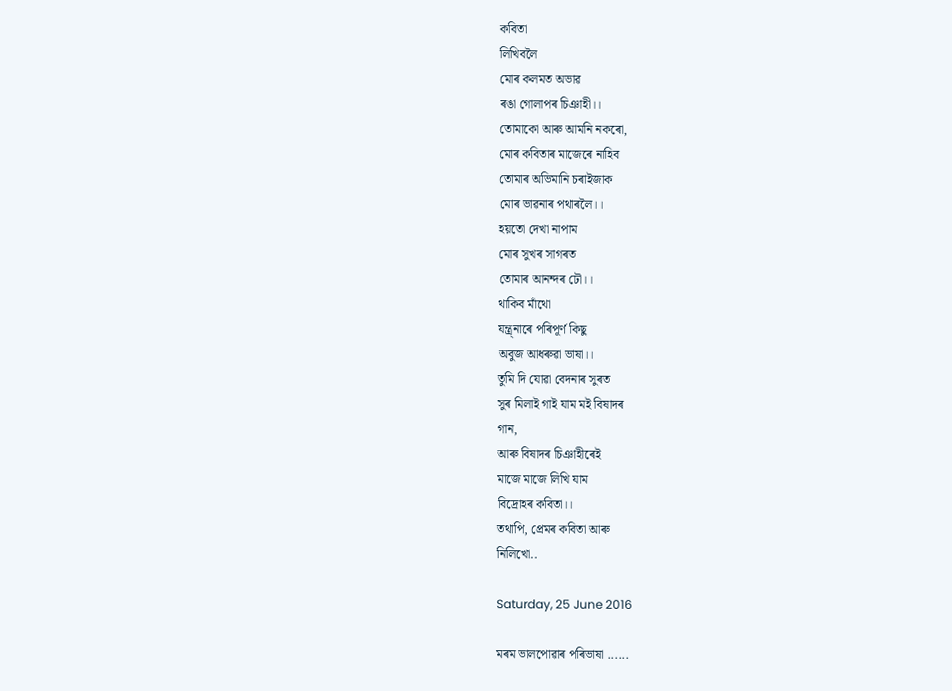কবিতা
লিখিবলৈ
মোৰ কলমত অভাৱ
ৰঙা গোলাপৰ চিঞাহী।।
তোমাকো আৰু আমনি নকৰো,
মোৰ কবিতাৰ মাজেৰে নাহিব
তোমাৰ অভিমানি চৰাইজাক
মোৰ ভাৱনাৰ পথাৰলৈ।।
হয়তো দেখা নাপাম
মোৰ সুখৰ সাগৰত
তোমাৰ আনন্দৰ ঢৌ।।
থাকিব মাঁথো
যন্ত্ৰ্নাৰে পৰিপূৰ্ণ কিছু
অবুজ আধৰুৱা ভাষা।।
তুমি দি যোৱা বেদনাৰ সুৰত
সুৰ মিলাই গাই যাম মই বিষাদৰ
গান,
আৰু বিষাদৰ চিঞাহীৰেই
মাজে মাজে লিখি যাম
বিদ্ৰোহৰ কবিতা।।
তথাপি, প্ৰেমৰ কবিতা আৰু
নিলিখো..

Saturday, 25 June 2016

মৰম ভালপোৱাৰ পৰিভাষা ......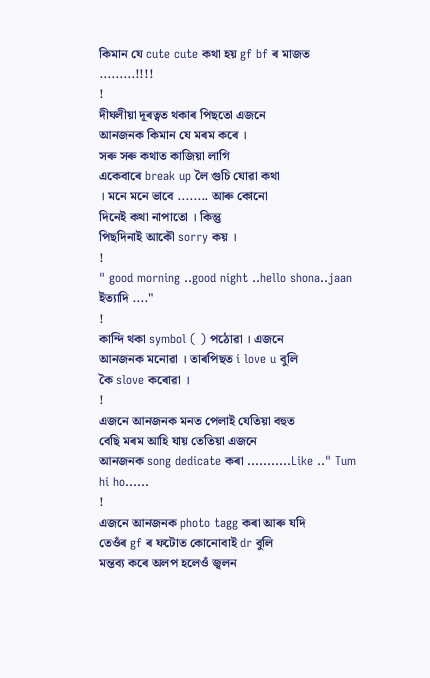কিমান যে cute cute কথা হয় gf bf ৰ মাজত
.........!!!!
!
দীঘলীয়া দূৰত্বত থকাৰ পিছতো এজনে
আনজনক কিমান যে মৰম কৰে ।
সৰু সৰু কথাত কাজিয়া লাগি
একেবাৰে break up লৈ গুচি যোৱা কথা
। মনে মনে ভাবে ........ আৰু কোনো
দিনেই কথা নাপাতো । কিন্তু
পিছদিনাই আকৌ sorry কয় ।
!
" good morning ..good night ..hello shona..jaan
ইত্যাদি ...."
!
কান্দি থকা symbol ( ) পঠোৱা । এজনে
আনজনক মনোৱা । তাৰপিছত i love u বুলি
কৈ slove কৰোৱা ।
!
এজনে আনজনক মনত পেলাই যেতিয়া বহুত
বেছি মৰম আহি যায় তেতিয়া এজনে
আনজনক song dedicate কৰা ...........Like .." Tum
hi ho......
!
এজনে আনজনক photo tagg কৰা আৰু যদি
তেওঁৰ gf ৰ ফটোত কোনোবাই dr বুলি
মন্তব্য কৰে অলপ হলেওঁ জ্বলন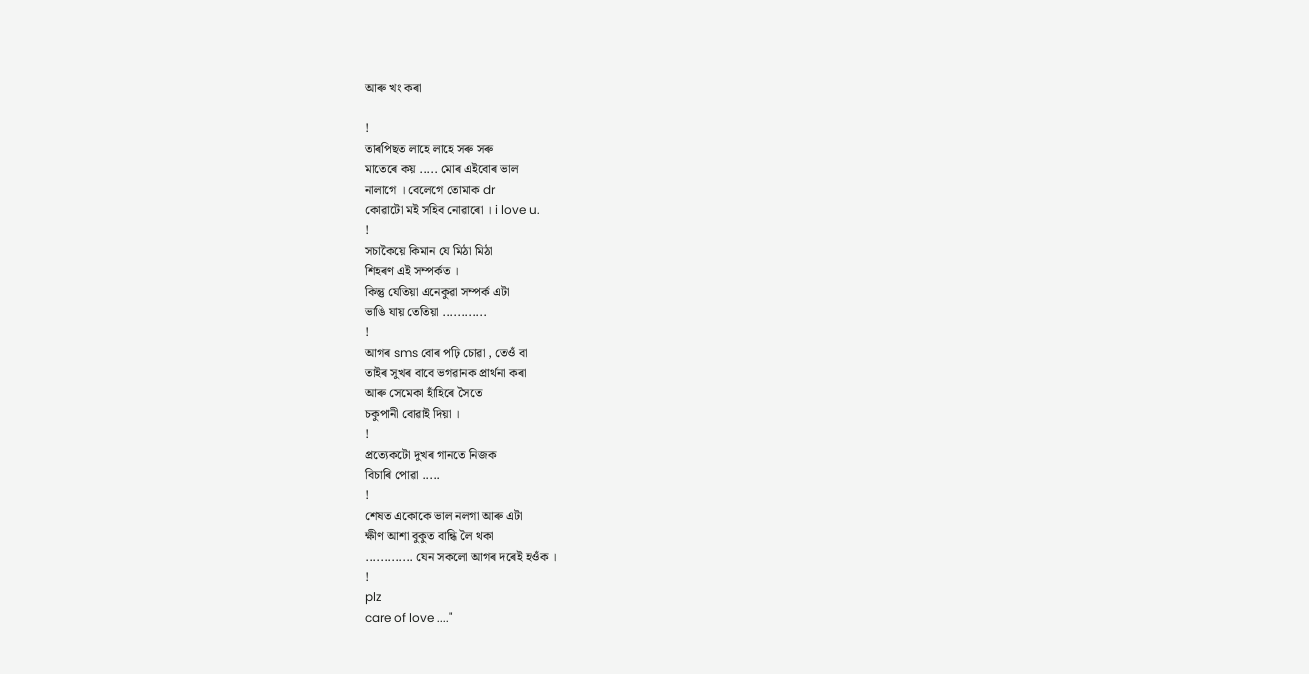আৰু খং কৰা

!
তাৰপিছত লাহে লাহে সৰু সৰু
মাতেৰে কয় ..... মোৰ এইবোৰ ভাল
নালাগে । বেলেগে তোমাক dr
কোৱাটো মই সহিব নোৱাৰো । i love u.
!
সচাকৈয়ে কিমান যে মিঠা মিঠা
শিহৰণ এই সম্পৰ্কত ।
কিন্তু যেতিয়া এনেকুৱা সম্পৰ্ক এটা
ভাঙি যায় তেতিয়া ............
!
আগৰ sms বোৰ পঢ়ি চোৱা , তেওঁ বা
তাইৰ সুখৰ বাবে ভগৱানক প্ৰাৰ্থনা কৰা
আৰু সেমেকা হাঁহিৰে সৈতে
চকুপানী বোৱাই দিয়া ।
!
প্ৰত্যেকটো দুখৰ গানতে নিজক
বিচাৰি পোৱা .....
!
শেষত একোকে ভাল নলগা আৰু এটা
ক্ষীণ আশা বুকুত বান্ধি লৈ থকা
............. যেন সকলো আগৰ দৰেই হওঁক ।
!
plz
care of love ...."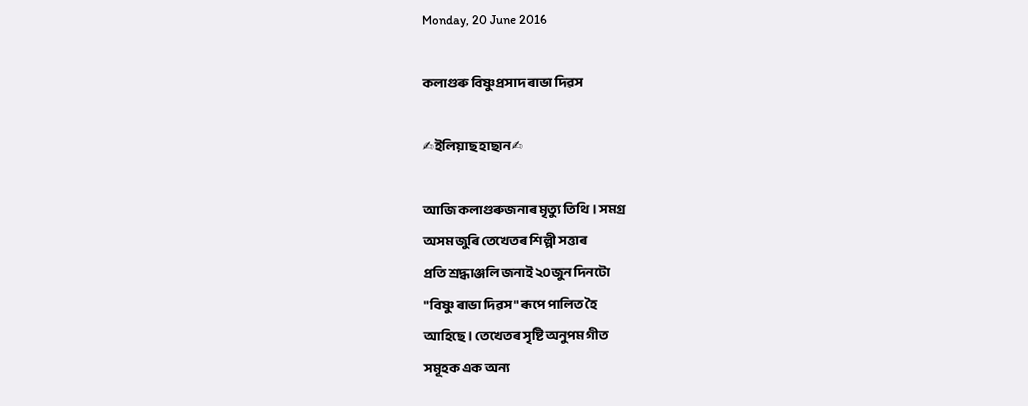Monday, 20 June 2016

কলাগুৰু বিষ্ণুপ্ৰসাদ ৰাভা দিৱস

✍ইলিয়াছ হাছান✍

আজি কলাগুৰুজনাৰ মৃত্যু তিথি। সমগ্ৰ
অসম জুৰি তেখেতৰ শিল্পী সত্তাৰ
প্ৰতি শ্ৰদ্ধাঞ্জলি জনাই ২০জুন দিনটো
"বিষ্ণু ৰাভা দিৱস" ৰূপে পালিত হৈ
আহিছে। তেখেতৰ সৃষ্টি অনুপম গীত
সমূহক এক অন্য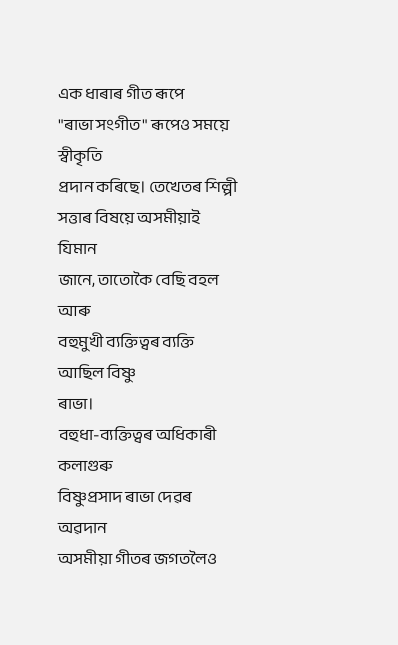এক ধাৰাৰ গীত ৰূপে
"ৰাভা সংগীত" ৰূপেও সময়ে স্বীকৃতি
প্ৰদান কৰিছে। তেখেতৰ শিল্পী
সত্তাৰ বিষয়ে অসমীয়াই যিমান
জানে, তাতোকৈ বেছি বহল আৰু
বহুমুখী ব্যক্তিত্বৰ ব্যক্তি আছিল বিষ্ণু
ৰাভা।
বহুধা-ব্যক্তিত্বৰ অধিকাৰী কলাগুৰু
বিষ্ণুপ্ৰসাদ ৰাভা দেৱৰ অৱদান
অসমীয়া গীতৰ জগতলৈও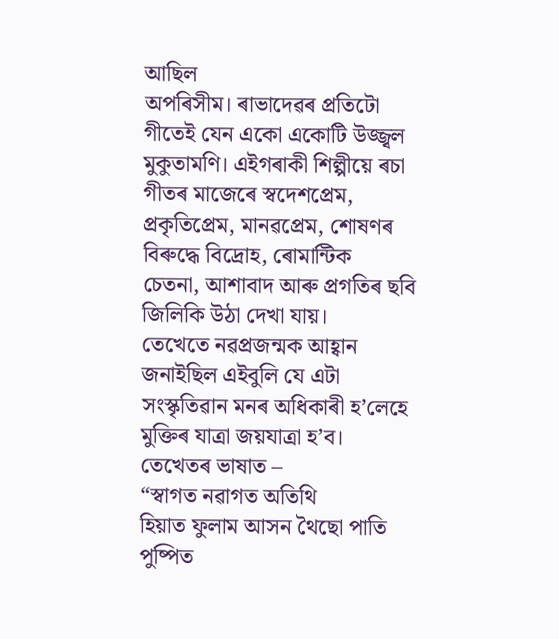আছিল
অপৰিসীম। ৰাভাদেৱৰ প্ৰতিটো
গীতেই যেন একো একোটি উজ্জ্বল
মুকুতামণি। এইগৰাকী শিল্পীয়ে ৰচা
গীতৰ মাজেৰে স্বদেশপ্ৰেম,
প্ৰকৃতিপ্ৰেম, মানৱপ্ৰেম, শোষণৰ
বিৰুদ্ধে বিদ্ৰোহ, ৰোমান্টিক
চেতনা, আশাবাদ আৰু প্ৰগতিৰ ছবি
জিলিকি উঠা দেখা যায়।
তেখেতে নৱপ্ৰজন্মক আহ্বান
জনাইছিল এইবুলি যে এটা
সংস্কৃতিৱান মনৰ অধিকাৰী হ’লেহে
মুক্তিৰ যাত্ৰা জয়যাত্ৰা হ’ব।
তেখেতৰ ভাষাত –
“স্বাগত নৱাগত অতিথি
হিয়াত ফুলাম আসন থৈছো পাতি
পুষ্পিত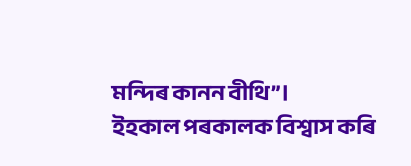মন্দিৰ কানন বীথি”।
ইহকাল পৰকালক বিশ্বাস কৰি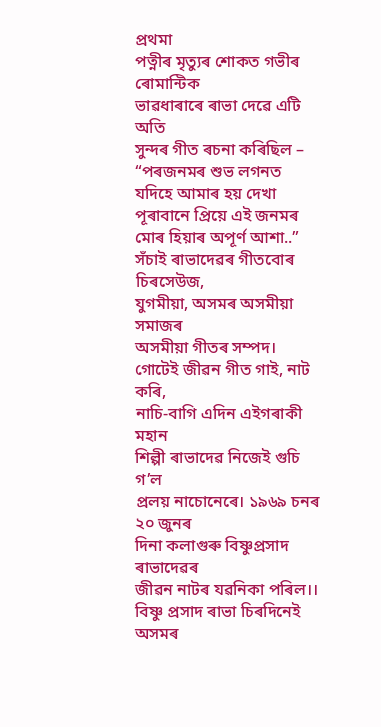প্ৰথমা
পত্নীৰ মৃত্যুৰ শোকত গভীৰ ৰোমান্টিক
ভাৱধাৰাৰে ৰাভা দেৱে এটি অতি
সুন্দৰ গীত ৰচনা কৰিছিল –
“পৰজনমৰ শুভ লগনত
যদিহে আমাৰ হয় দেখা
পূৰাবানে প্ৰিয়ে এই জনমৰ
মোৰ হিয়াৰ অপূৰ্ণ আশা..”
সঁচাই ৰাভাদেৱৰ গীতবোৰ চিৰসেউজ,
যুগমীয়া, অসমৰ অসমীয়া সমাজৰ
অসমীয়া গীতৰ সম্পদ।
গোটেই জীৱন গীত গাই, নাট কৰি,
নাচি-বাগি এদিন এইগৰাকী মহান
শিল্পী ৰাভাদেৱ নিজেই গুচি গ’ল
প্ৰলয় নাচোনেৰে। ১৯৬৯ চনৰ ২০ জুনৰ
দিনা কলাগুৰু বিষ্ণুপ্ৰসাদ ৰাভাদেৱৰ
জীৱন নাটৰ যৱনিকা পৰিল।।
বিষ্ণু প্ৰসাদ ৰাভা চিৰদিনেই অসমৰ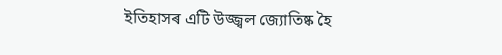ইতিহাসৰ এটি উজ্জ্বল জ্যোতিষ্ক হৈ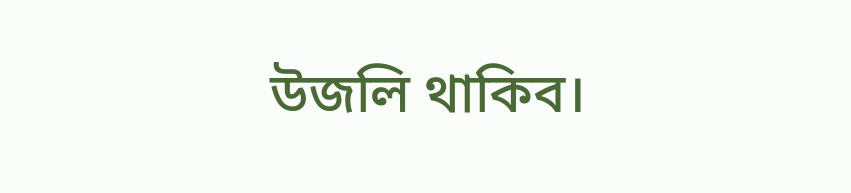উজলি থাকিব।